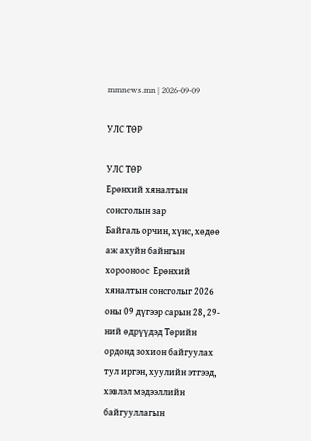mmnews.mn | 2026-09-09

УЛС ТӨР

УЛС ТӨР
Ерөнхий хяналтын сонсголын зар
Байгаль орчин, хүнс, хөдөө аж ахуйн байнгын хорооноос  Ерөнхий хяналтын сонсголыг 2026 оны 09 дүгээр сарын 28, 29-ний өдрүүдэд Төрийн ордонд зохион байгуулах тул иргэн, хуулийн этгээд, хэвлэл мэдээллийн байгууллагын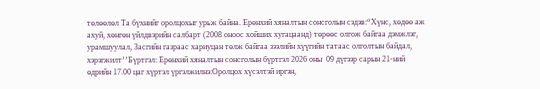төлөөлөл Та бүхнийг оролцохыг урьж байна. Ерөнхий хяналтын сонсголын сэдэв:“Хүнс, хөдөө аж ахуй, хөнгөн үйлдвэрийн салбарт (2008 оноос хойших хугацаанд) төрөөс олгож байгаа дэмжлэг, урамшуулал, Засгийн газраас хариуцан төлж байгаа зээлийн хүүгийн татаас олголтын байдал, хэрэгжилт’’Бүртгэл: Ерөнхий хяналтын сонсголын бүртгэл 2026 оны  09 дүгээр сарын 21-ний өдрийн 17.00 цаг хүртэл үргэлжилнэ:Оролцох хүсэлтэй иргэн,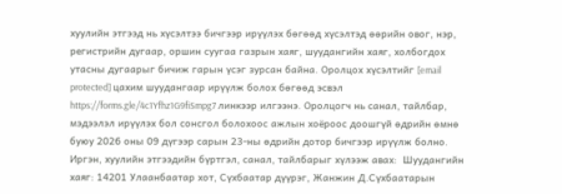хуулийн этгээд нь хүсэлтээ бичгээр ирүүлэх бөгөөд хүсэлтэд өөрийн овог, нэр, регистрийн дугаар, оршин суугаа газрын хаяг, шуудангийн хаяг, холбогдох утасны дугаарыг бичиж гарын үсэг зурсан байна. Оролцох хүсэлтийг [email protected] цахим шуудангаар ирүүлж болох бөгөөд эсвэл    https://forms.gle/4c1Yfhz1G9fiSmpg7 линкээр илгээнэ. Оролцогч нь санал, тайлбар, мэдээлэл ирүүлэх бол сонсгол болохоос ажлын хоёроос доошгүй өдрийн өмнө буюу 2026 оны 09 дүгээр сарын 23-ны өдрийн дотор бичгээр ирүүлж болно. Иргэн, хуулийн этгээдийн бүртгэл, санал, тайлбарыг хүлээж авах:  Шуудангийн хаяг: 14201 Улаанбаатар хот, Сүхбаатар дүүрэг, Жанжин Д.Сүхбаатарын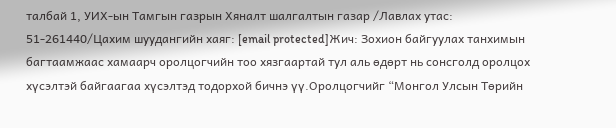талбай 1, УИХ-ын Тамгын газрын Хяналт шалгалтын газар /Лавлах утас: 51-261440/Цахим шуудангийн хаяг: [email protected]Жич: Зохион байгуулах танхимын багтаамжаас хамаарч оролцогчийн тоо хязгаартай тул аль өдөрт нь сонсголд оролцох хүсэлтэй байгаагаа хүсэлтэд тодорхой бичнэ үү.Оролцогчийг “Монгол Улсын Төрийн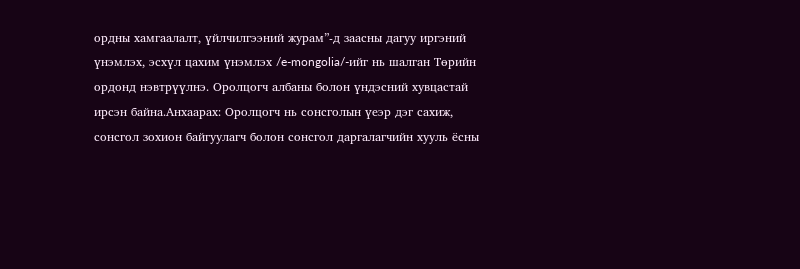ордны хамгаалалт, үйлчилгээний журам”-д заасны дагуу иргэний үнэмлэх, эсхүл цахим үнэмлэх /e-mongolia/-ийг нь шалган Төрийн ордонд нэвтрүүлнэ. Оролцогч албаны болон үндэсний хувцастай ирсэн байна.Анхаарах: Оролцогч нь сонсголын үеэр дэг сахиж, сонсгол зохион байгуулагч болон сонсгол даргалагчийн хууль ёсны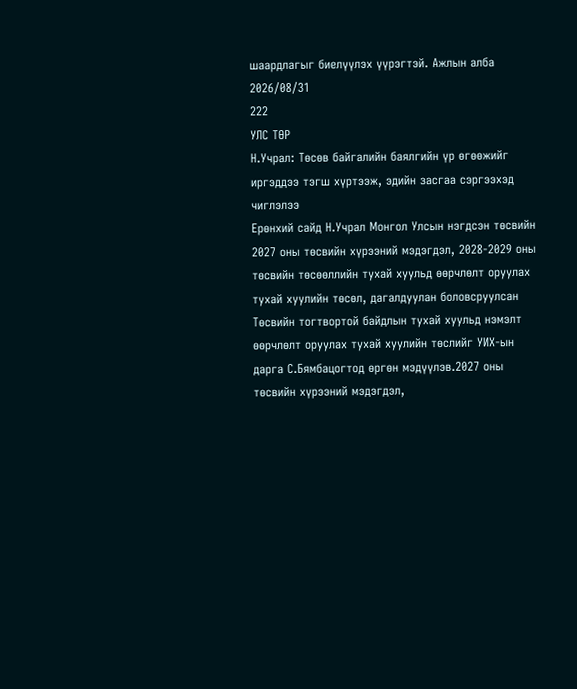шаардлагыг биелүүлэх үүрэгтэй. Ажлын алба
2026/08/31
222
УЛС ТӨР
Н.Учрал: Төсөв байгалийн баялгийн үр өгөөжийг иргэддээ тэгш хүртээж, эдийн засгаа сэргээхэд чиглэлээ
Ерөнхий сайд Н.Учрал Монгол Улсын нэгдсэн төсвийн 2027 оны төсвийн хүрээний мэдэгдэл, 2028-2029 оны төсвийн төсөөллийн тухай хуульд өөрчлөлт оруулах тухай хуулийн төсөл, дагалдуулан боловсруулсан Төсвийн тогтвортой байдлын тухай хуульд нэмэлт өөрчлөлт оруулах тухай хуулийн төслийг УИХ-ын дарга С.Бямбацогтод өргөн мэдүүлэв.2027 оны төсвийн хүрээний мэдэгдэл,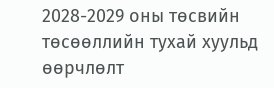2028-2029 оны төсвийн төсөөллийн тухай хуульд өөрчлөлт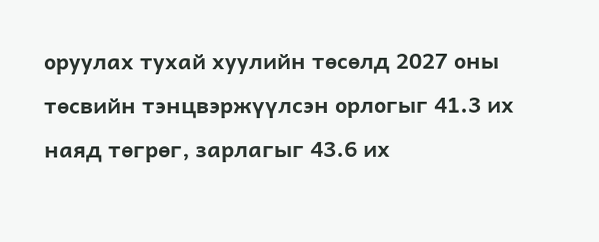оруулах тухай хуулийн төсөлд 2027 оны төсвийн тэнцвэржүүлсэн орлогыг 41.3 их наяд төгрөг, зарлагыг 43.6 их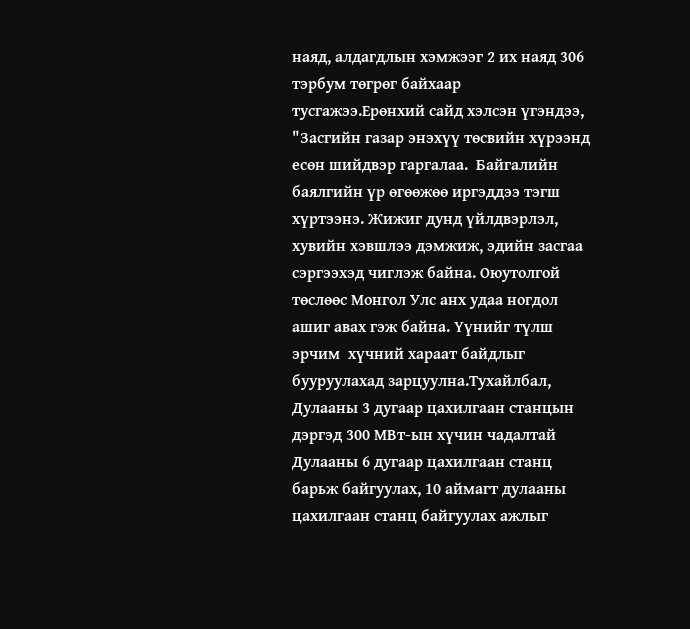наяд, алдагдлын хэмжээг 2 их наяд 306 тэрбум төгрөг байхаар тусгажээ.Ерөнхий сайд хэлсэн үгэндээ, "Засгийн газар энэхүү төсвийн хүрээнд есөн шийдвэр гаргалаа.  Байгалийн баялгийн үр өгөөжөө иргэддээ тэгш хүртээнэ. Жижиг дунд үйлдвэрлэл, хувийн хэвшлээ дэмжиж, эдийн засгаа сэргээхэд чиглэж байна. Оюутолгой төслөөс Монгол Улс анх удаа ногдол ашиг авах гэж байна. Үүнийг түлш эрчим  хүчний хараат байдлыг бууруулахад зарцуулна.Тухайлбал, Дулааны 3 дугаар цахилгаан станцын дэргэд 300 МВт-ын хүчин чадалтай Дулааны 6 дугаар цахилгаан станц барьж байгуулах, 10 аймагт дулааны цахилгаан станц байгуулах ажлыг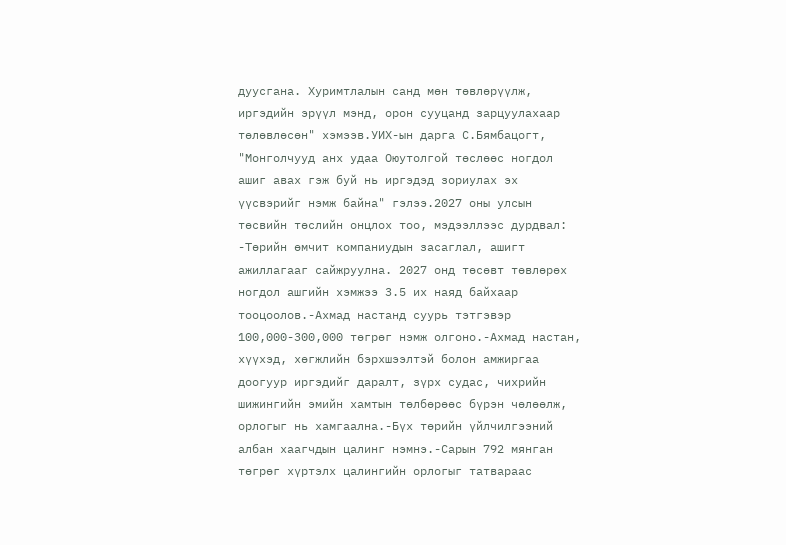дуусгана. Хуримтлалын санд мөн төвлөрүүлж, иргэдийн эрүүл мэнд, орон сууцанд зарцуулахаар төлөвлөсөн" хэмээв.УИХ-ын дарга С.Бямбацогт, "Монголчууд анх удаа Оюутолгой төслөөс ногдол ашиг авах гэж буй нь иргэдэд зориулах эх үүсвэрийг нэмж байна" гэлээ.2027 оны улсын төсвийн төслийн онцлох тоо, мэдээллээс дурдвал: -Төрийн өмчит компаниудын засаглал, ашигт ажиллагааг сайжруулна. 2027 онд төсөвт төвлөрөх ногдол ашгийн хэмжээ 3.5 их наяд байхаар тооцоолов.-Ахмад настанд суурь тэтгэвэр 100,000-300,000 төгрөг нэмж олгоно.-Ахмад настан, хүүхэд, хөгжлийн бэрхшээлтэй болон амжиргаа доогуур иргэдийг даралт, зүрх судас, чихрийн шижингийн эмийн хамтын төлбөрөөс бүрэн чөлөөлж, орлогыг нь хамгаална.-Бүх төрийн үйлчилгээний албан хаагчдын цалинг нэмнэ.-Сарын 792 мянган төгрөг хүртэлх цалингийн орлогыг татвараас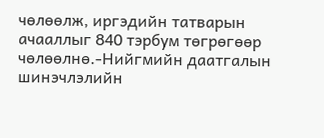чөлөөлж, иргэдийн татварын ачааллыг 840 тэрбум төгрөгөөр чөлөөлнө.-Нийгмийн даатгалын шинэчлэлийн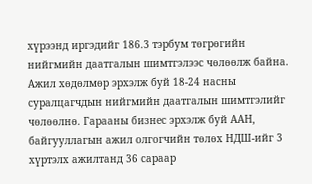хүрээнд иргэдийг 186.3 тэрбум төгрөгийн нийгмийн даатгалын шимтгэлээс чөлөөлж байна. Ажил хөдөлмөр эрхэлж буй 18-24 насны суралцагчдын нийгмийн даатгалын шимтгэлийг чөлөөлнө. Гарааны бизнес эрхэлж буй ААН, байгууллагын ажил олгогчийн төлөх НДШ-ийг 3 хүртэлх ажилтанд 36 сараар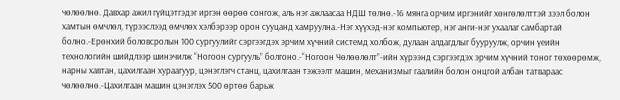чөлөөлнө. Давхар ажил гүйцэтгэдэг иргэн өөрөө сонгож, аль нэг ажлаасаа НДШ төлнө.-16 мянга орчим иргэнийг хөнгөлөлттэй зээл болон хамтын өмчлөл, түрээслээд өмчлөх хэлбэрээр орон сууцанд хамруулна.-Нэг хүүхэд-нэг компьютер, нэг анги-нэг ухаалаг самбартай болно.-Ерөнхий боловсролын 100 сургуулийг сэргээгдэх эрчим хүчний системд холбож, дулаан алдагдлыг бууруулж, орчин үеийн технологийн шийдлээр шинэчилж “Ногоон сургууль” болгоно.-“Ногоон Чөлөөлөлт”-ийн хүрээнд сэргээгдэх эрчим хүчний тоног төхөөрөмж, нарны хавтан, цахилгаан хураагуур, цэнэглэгч станц, цахилгаан тэжээлт машин, механизмыг гаалийн болон онцгой албан татвараас чөлөөлнө.-Цахилгаан машин цэнэглэх 500 өртөө барьж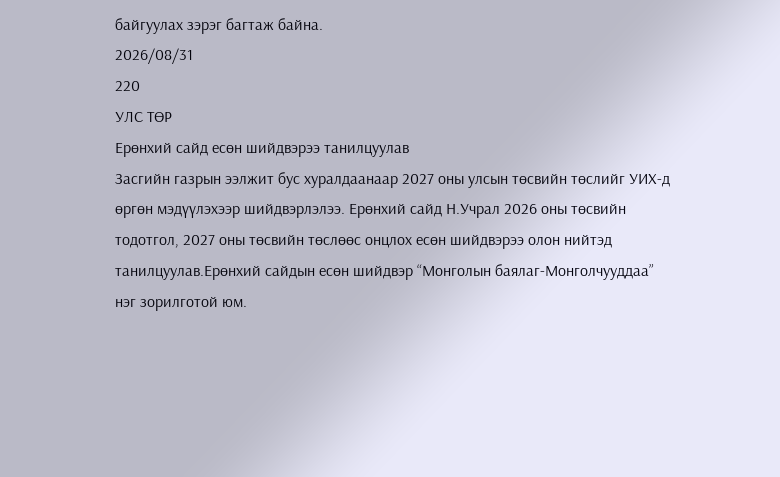байгуулах зэрэг багтаж байна.
2026/08/31
220
УЛС ТӨР
Ерөнхий сайд есөн шийдвэрээ танилцуулав
Засгийн газрын ээлжит бус хуралдаанаар 2027 оны улсын төсвийн төслийг УИХ-д өргөн мэдүүлэхээр шийдвэрлэлээ. Ерөнхий сайд Н.Учрал 2026 оны төсвийн тодотгол, 2027 оны төсвийн төслөөс онцлох есөн шийдвэрээ олон нийтэд танилцуулав.Ерөнхий сайдын есөн шийдвэр “Монголын баялаг-Монголчууддаа” нэг зорилготой юм.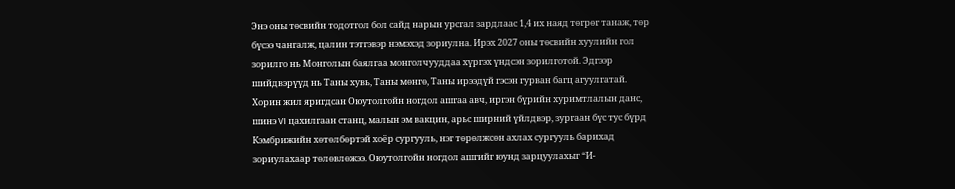Энэ оны төсвийн тодотгол бол сайд нарын урсгал зардлаас 1,4 их наяд төгрөг танаж, төр бүсээ чангалж, цалин тэтгэвэр нэмэхэд зориулна. Ирэх 2027 оны төсвийн хуулийн гол зорилго нь Монголын баялгаа монголчууддаа хүргэх үндсэн зорилготой. Эдгээр шийдвэрүүд нь Таны хувь, Таны мөнгө, Таны ирээдүй гэсэн гурван багц агуулгатай. Хорин жил яригдсан Оюутолгойн ногдол ашгаа авч, иргэн бүрийн хуримтлалын данс, шинэ VI цахилгаан станц, малын эм вакцин, арьс ширний үйлдвэр, зургаан бүс тус бүрд Кэмбрижийн хөтөлбөртэй хоёр сургууль, нэг төрөлжсөн ахлах сургууль барихад зориулахаар төлөвлөжээ. Оюутолгойн ногдол ашгийг юунд зарцуулахыг “И-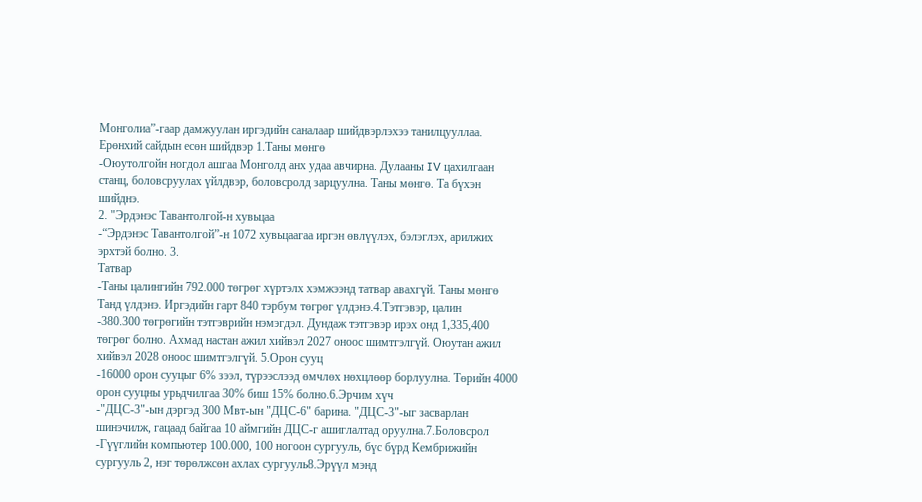Монголиа”-гаар дамжуулан иргэдийн саналаар шийдвэрлэхээ танилцууллаа. Ерөнхий сайдын есөн шийдвэр 1.Таны мөнгө
-Оюутолгойн ногдол ашгаа Монголд анх удаа авчирна. Дулааны IV цахилгаан станц, боловсруулах үйлдвэр, боловсролд зарцуулна. Таны мөнгө. Та бүхэн шийднэ.
2. "Эрдэнэс Тавантолгой-н хувьцаа
-“Эрдэнэс Тавантолгой”-н 1072 хувьцаагаа иргэн өвлүүлэх, бэлэглэх, арилжих эрхтэй болно. 3.
Татвар
-Таны цалингийн 792.000 төгрөг хүртэлх хэмжээнд татвар авахгүй. Таны мөнгө Танд үлдэнэ. Иргэдийн гарт 840 тэрбум төгрөг үлдэнэ.4.Тэтгэвэр, цалин
-380.300 төгрөгийн тэтгэврийн нэмэгдэл. Дундаж тэтгэвэр ирэх онд 1,335,400 төгрөг болно. Ахмад настан ажил хийвэл 2027 оноос шимтгэлгүй. Оюутан ажил хийвэл 2028 оноос шимтгэлгүй. 5.Орон сууц
-16000 орон сууцыг 6% зээл, түрээслээд өмчлөх нөхцлөөр борлуулна. Төрийн 4000 орон сууцны урьдчилгаа 30% биш 15% болно.6.Эрчим хүч
-"ДЦС-3"-ын дэргэд 300 Мвт-ын "ДЦС-6" барина. "ДЦС-3"-ыг засварлан шинэчилж, гацаад байгаа 10 аймгийн ДЦС-г ашиглалтад оруулна.7.Боловсрол
-Гүүглийн компьютер 100.000, 100 ногоон сургууль, бүс бүрд Кембрижийн сургууль 2, нэг төрөлжсөн ахлах сургууль8.Эрүүл мэнд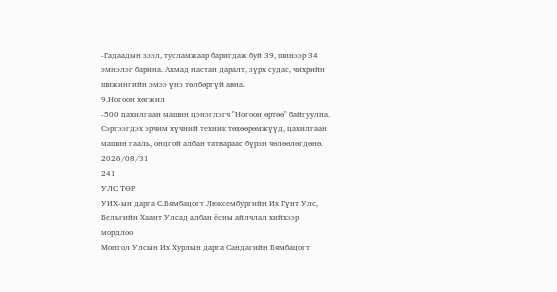-Гадаадын зээл, тусламжаар баригдаж буй 39, шинээр 34 эмнэлэг барина. Ахмад настан даралт, зүрх судас, чихрийн шижингийн эмээ үнэ төлбөргүй авна.
9.Ногоон хөгжил
-500 цахилгаан машин цэнэглэгч "Ногоон өртөө" байгуулна. Сэргээгдэх эрчим хүчний техник төхөөрөмжүүд, цахилгаан машин гааль, онцгой албан татвараас бүрэн чөлөөлөгдөнө.
2026/08/31
241
УЛС ТӨР
УИХ-ын дарга С.Бямбацогт Люксембургийн Их Гүнт Улс, Бельгийн Хаант Улсад албан ёсны айлчлал хийхээр мордлоо
Монгол Улсын Их Хурлын дарга Сандагийн Бямбацогт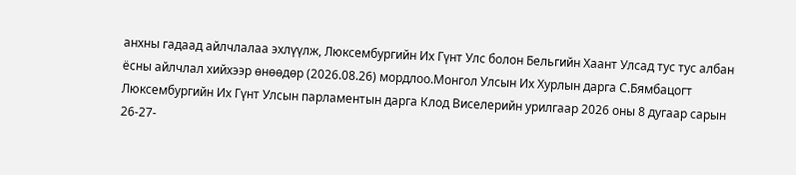анхны гадаад айлчлалаа эхлүүлж, Люксембургийн Их Гүнт Улс болон Бельгийн Хаант Улсад тус тус албан ёсны айлчлал хийхээр өнөөдөр (2026.08.26) мордлоо.Монгол Улсын Их Хурлын дарга С.Бямбацогт Люксембургийн Их Гүнт Улсын парламентын дарга Клод Виселерийн урилгаар 2026 оны 8 дугаар сарын 26-27-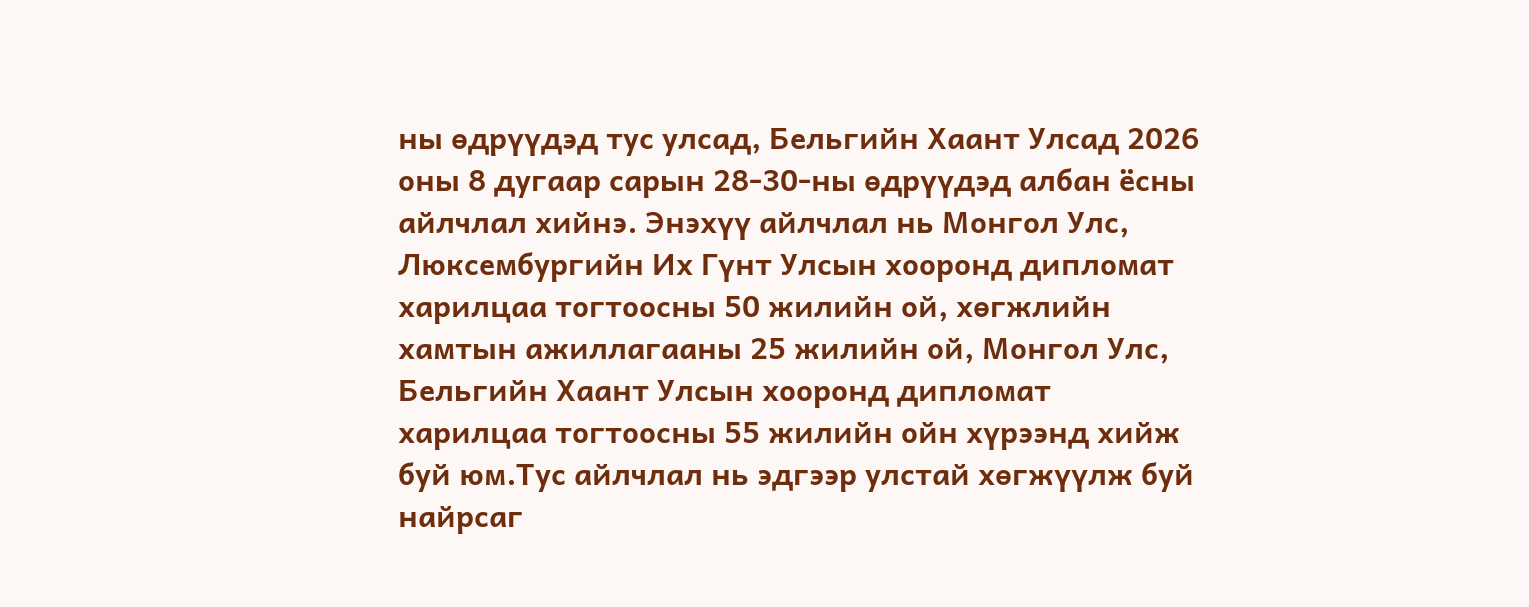ны өдрүүдэд тус улсад, Бельгийн Хаант Улсад 2026 оны 8 дугаар сарын 28-30-ны өдрүүдэд албан ёсны айлчлал хийнэ. Энэхүү айлчлал нь Монгол Улс, Люксембургийн Их Гүнт Улсын хооронд дипломат харилцаа тогтоосны 50 жилийн ой, хөгжлийн хамтын ажиллагааны 25 жилийн ой, Монгол Улс, Бельгийн Хаант Улсын хооронд дипломат харилцаа тогтоосны 55 жилийн ойн хүрээнд хийж буй юм.Тус айлчлал нь эдгээр улстай хөгжүүлж буй найрсаг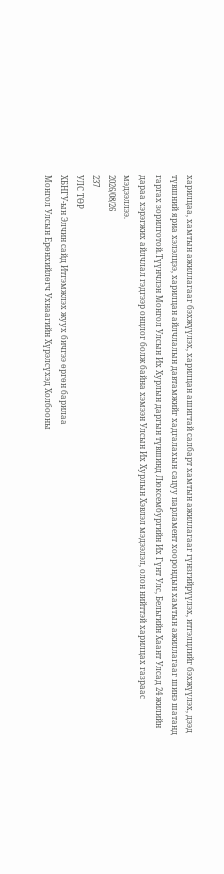харилцаа, хамтын ажиллагааг бэхжүүлэх, харилцан ашигтай салбарт хамтын ажиллагааг гүнзгийрүүлэх, итгэлцлийг бэхжүүлэх, дээд түвшний яриа хэлэлцээ, харилцан айлчлалын давтамжийг хадгалахын сацуу парламент хоорондын хамтын ажиллагааг шинэ шатанд гаргах зорилготой.Түүнчлэн Монгол Улсын Их Хурлын даргын түвшинд Люксембургийн Их Гүнт Улс, Бельгийн Хаант Улсад 24 жилийн дараа хэрэгжих айлчлал гэдгээр онцлог болж байна хэмээн Улсын Их Хурлын Хэвлэл мэдээлэл, олон нийттэй харилцах газраас мэдээллээ.
2026/08/26
237
УЛС ТӨР
ХБНГУ-ын Элчин сайд Итгэмжлэх жуух бичгээ өргөн барилаа
Монгол Улсын Ерөнхийлөгч Ухнаагийн Хүрэлсүхэд Холбооны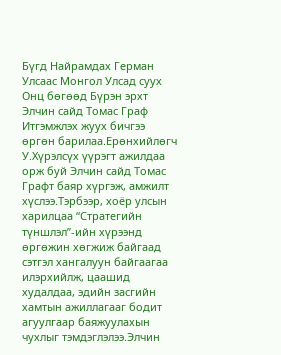Бүгд Найрамдах Герман Улсаас Монгол Улсад суух Онц бөгөөд Бүрэн эрхт Элчин сайд Томас Граф Итгэмжлэх жуух бичгээ өргөн барилаа.Ерөнхийлөгч У.Хүрэлсүх үүрэгт ажилдаа орж буй Элчин сайд Томас Графт баяр хүргэж, амжилт хүслээ.Тэрбээр, хоёр улсын харилцаа “Стратегийн түншлэл”-ийн хүрээнд өргөжин хөгжиж байгаад сэтгэл хангалуун байгаагаа илэрхийлж, цаашид худалдаа, эдийн засгийн хамтын ажиллагааг бодит агуулгаар баяжуулахын чухлыг тэмдэглэлээ.Элчин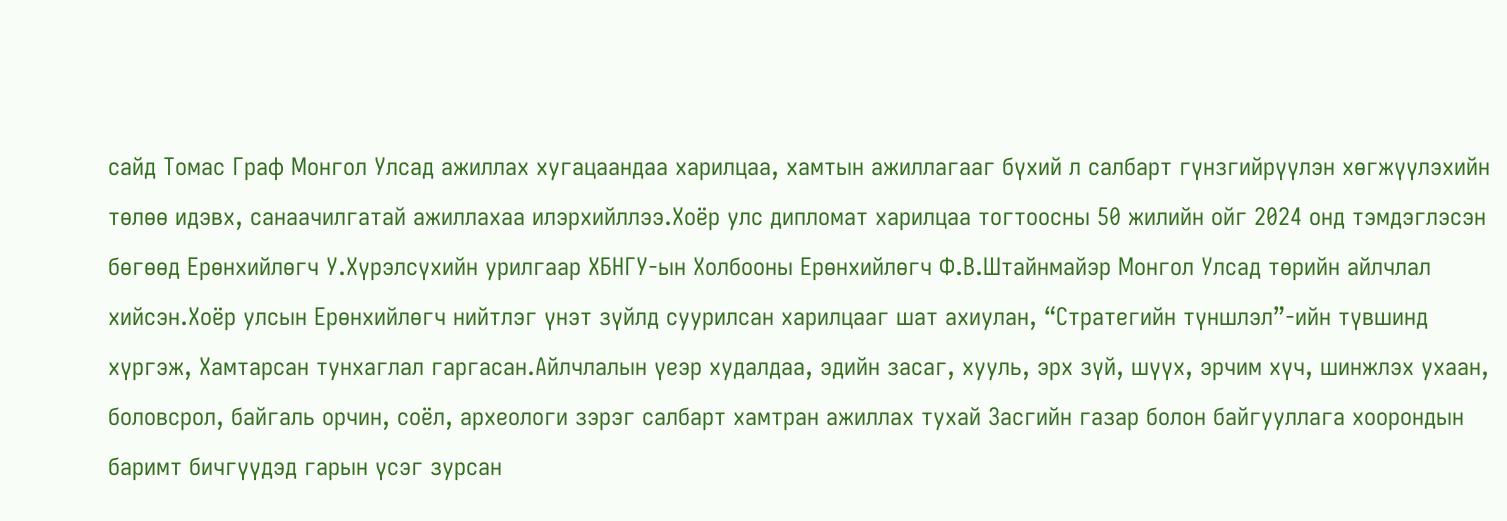сайд Томас Граф Монгол Улсад ажиллах хугацаандаа харилцаа, хамтын ажиллагааг бүхий л салбарт гүнзгийрүүлэн хөгжүүлэхийн төлөө идэвх, санаачилгатай ажиллахаа илэрхийллээ.Хоёр улс дипломат харилцаа тогтоосны 50 жилийн ойг 2024 онд тэмдэглэсэн бөгөөд Ерөнхийлөгч У.Хүрэлсүхийн урилгаар ХБНГУ-ын Холбооны Ерөнхийлөгч Ф.В.Штайнмайэр Монгол Улсад төрийн айлчлал хийсэн.Хоёр улсын Ерөнхийлөгч нийтлэг үнэт зүйлд суурилсан харилцааг шат ахиулан, “Стратегийн түншлэл”-ийн түвшинд хүргэж, Хамтарсан тунхаглал гаргасан.Айлчлалын үеэр худалдаа, эдийн засаг, хууль, эрх зүй, шүүх, эрчим хүч, шинжлэх ухаан, боловсрол, байгаль орчин, соёл, археологи зэрэг салбарт хамтран ажиллах тухай Засгийн газар болон байгууллага хоорондын баримт бичгүүдэд гарын үсэг зурсан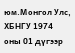юм.Монгол Улс, ХБНГУ 1974 оны 01 дүгээр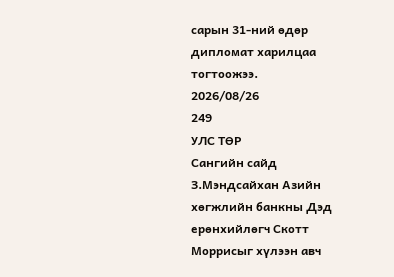сарын 31-ний өдөр дипломат харилцаа тогтоожээ.
2026/08/26
249
УЛС ТӨР
Сангийн сайд З.Мэндсайхан Азийн хөгжлийн банкны Дэд ерөнхийлөгч Скотт Моррисыг хүлээн авч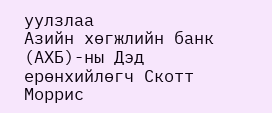уулзлаа
Азийн хөгжлийн банк (АХБ)-ны Дэд ерөнхийлөгч Скотт Моррис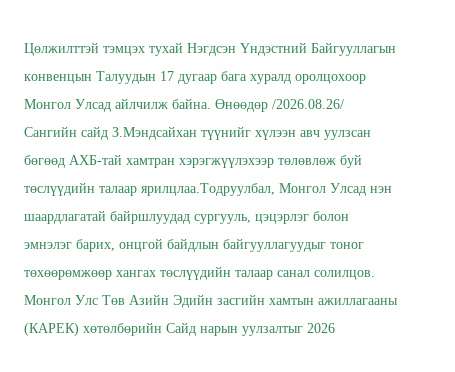Цөлжилттэй тэмцэх тухай Нэгдсэн Үндэстний Байгууллагын конвенцын Талуудын 17 дугаар бага хуралд оролцохоор Монгол Улсад айлчилж байна. Өнөөдөр /2026.08.26/ Сангийн сайд З.Мэндсайхан түүнийг хүлээн авч уулзсан бөгөөд АХБ-тай хамтран хэрэгжүүлэхээр төлөвлөж буй төслүүдийн талаар ярилцлаа.Тодруулбал, Монгол Улсад нэн шаардлагатай байршлуудад сургууль, цэцэрлэг болон эмнэлэг барих, онцгой байдлын байгууллагуудыг тоног төхөөрөмжөөр хангах төслүүдийн талаар санал солилцов. Монгол Улс Төв Азийн Эдийн засгийн хамтын ажиллагааны (КАРЕК) хөтөлбөрийн Сайд нарын уулзалтыг 2026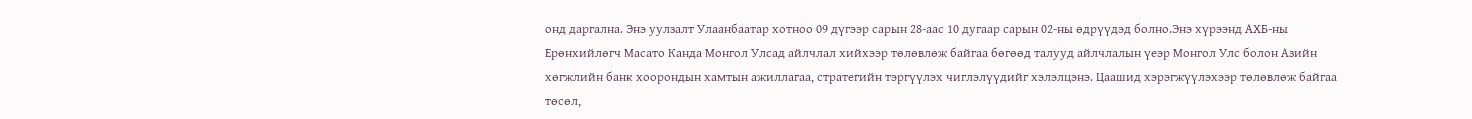онд даргална. Энэ уулзалт Улаанбаатар хотноо 09 дүгээр сарын 28-аас 10 дугаар сарын 02-ны өдрүүдэд болно.Энэ хүрээнд АХБ-ны Ерөнхийлөгч Масато Канда Монгол Улсад айлчлал хийхээр төлөвлөж байгаа бөгөөд талууд айлчлалын үеэр Монгол Улс болон Азийн хөгжлийн банк хоорондын хамтын ажиллагаа, стратегийн тэргүүлэх чиглэлүүдийг хэлэлцэнэ. Цаашид хэрэгжүүлэхээр төлөвлөж байгаа төсөл,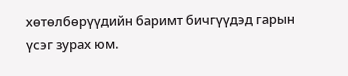хөтөлбөрүүдийн баримт бичгүүдэд гарын үсэг зурах юм.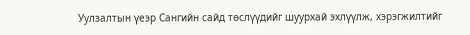Уулзалтын үеэр Сангийн сайд төслүүдийг шуурхай эхлүүлж, хэрэгжилтийг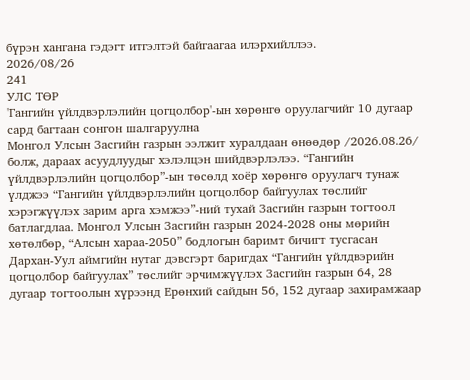бүрэн хангана гэдэгт итгэлтэй байгаагаа илэрхийллээ.
2026/08/26
241
УЛС ТӨР
'Гангийн үйлдвэрлэлийн цогцолбор'-ын хөрөнгө оруулагчийг 10 дугаар сард багтаан сонгон шалгаруулна
Монгол Улсын Засгийн газрын ээлжит хуралдаан өнөөдөр /2026.08.26/ болж, дараах асуудлуудыг хэлэлцэн шийдвэрлэлээ. “Гангийн үйлдвэрлэлийн цогцолбор”-ын төсөлд хоёр хөрөнгө оруулагч тунаж үлджээ “Гангийн үйлдвэрлэлийн цогцолбор байгуулах төслийг хэрэгжүүлэх зарим арга хэмжээ”-ний тухай Засгийн газрын тогтоол батлагдлаа. Монгол Улсын Засгийн газрын 2024-2028 оны мөрийн хөтөлбөр, “Алсын хараа-2050” бодлогын баримт бичигт тусгасан Дархан-Уул аймгийн нутаг дэвсгэрт баригдах “Гангийн үйлдвэрийн цогцолбор байгуулах” төслийг эрчимжүүлэх Засгийн газрын 64, 28 дугаар тогтоолын хүрээнд Ерөнхий сайдын 56, 152 дугаар захирамжаар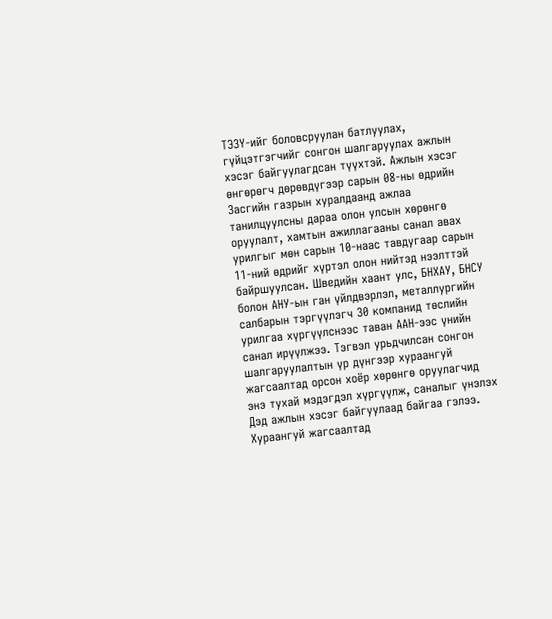ТЭЗҮ-ийг боловсруулан батлуулах, гүйцэтгэгчийг сонгон шалгаруулах ажлын хэсэг байгуулагдсан түүхтэй. Ажлын хэсэг өнгөрөгч дөрөвдүгээр сарын 08-ны өдрийн Засгийн газрын хуралдаанд ажлаа танилцуулсны дараа олон улсын хөрөнгө оруулалт, хамтын ажиллагааны санал авах урилгыг мөн сарын 10-наас тавдугаар сарын 11-ний өдрийг хүртэл олон нийтэд нээлттэй байршуулсан. Шведийн хаант улс, БНХАУ, БНСУ болон АНУ-ын ган үйлдвэрлэл, металлургийн салбарын тэргүүлэгч 30 компанид төслийн урилгаа хүргүүлснээс таван ААН-ээс үнийн санал ирүүлжээ. Тэгвэл урьдчилсан сонгон шалгаруулалтын үр дүнгээр хураангуй жагсаалтад орсон хоёр хөрөнгө оруулагчид энэ тухай мэдэгдэл хүргүүлж, саналыг үнэлэх Дэд ажлын хэсэг байгуулаад байгаа гэлээ. Хураангуй жагсаалтад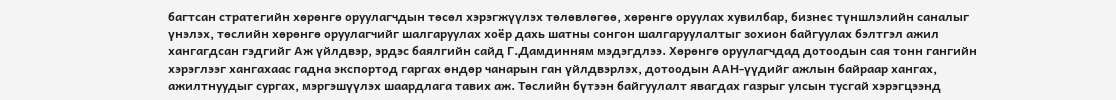багтсан стратегийн хөрөнгө оруулагчдын төсөл хэрэгжүүлэх төлөвлөгөө, хөрөнгө оруулах хувилбар, бизнес түншлэлийн саналыг үнэлэх, төслийн хөрөнгө оруулагчийг шалгаруулах хоёр дахь шатны сонгон шалгаруулалтыг зохион байгуулах бэлтгэл ажил хангагдсан гэдгийг Аж үйлдвэр, эрдэс баялгийн сайд Г.Дамдинням мэдэгдлээ. Хөрөнгө оруулагчдад дотоодын сая тонн гангийн хэрэглээг хангахаас гадна экспортод гаргах өндөр чанарын ган үйлдвэрлэх, дотоодын ААН-үүдийг ажлын байраар хангах, ажилтнуудыг сургах, мэргэшүүлэх шаардлага тавих аж. Төслийн бүтээн байгуулалт явагдах газрыг улсын тусгай хэрэгцээнд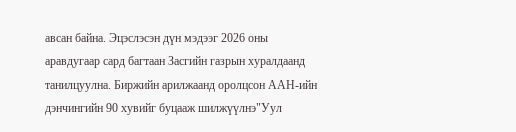авсан байна. Эцэслэсэн дүн мэдээг 2026 оны аравдугаар сард багтаан Засгийн газрын хуралдаанд танилцуулна. Биржийн арилжаанд оролцсон ААН-ийн дэнчингийн 90 хувийг буцааж шилжүүлнэ"Уул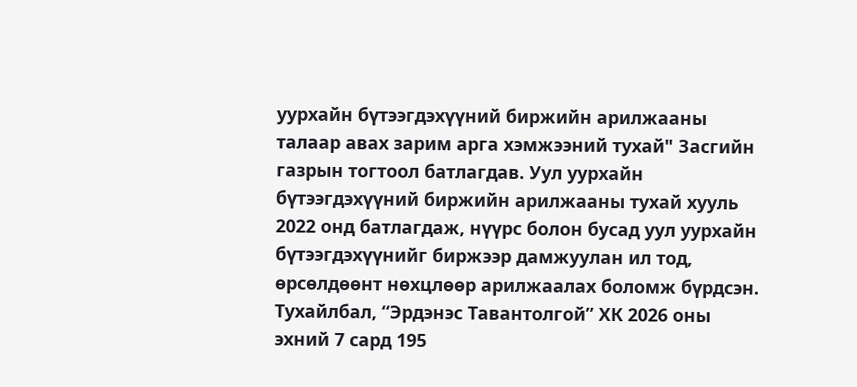уурхайн бүтээгдэхүүний биржийн арилжааны талаар авах зарим арга хэмжээний тухай" Засгийн газрын тогтоол батлагдав. Уул уурхайн бүтээгдэхүүний биржийн арилжааны тухай хууль 2022 онд батлагдаж, нүүрс болон бусад уул уурхайн бүтээгдэхүүнийг биржээр дамжуулан ил тод, өрсөлдөөнт нөхцлөөр арилжаалах боломж бүрдсэн. Тухайлбал, “Эрдэнэс Тавантолгой” ХК 2026 оны эхний 7 сард 195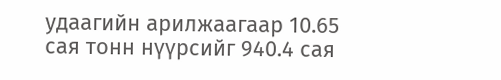удаагийн арилжаагаар 10.65 сая тонн нүүрсийг 940.4 сая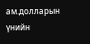ам.долларын үнийн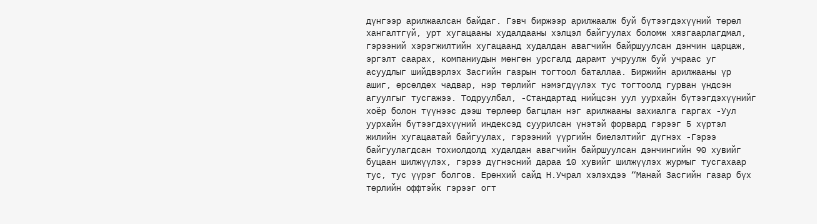дүнгээр арилжаалсан байдаг. Гэвч биржээр арилжаалж буй бүтээгдэхүүний төрөл хангалтгүй, урт хугацааны худалдааны хэлцэл байгуулах боломж хязгаарлагдмал, гэрээний хэрэгжилтийн хугацаанд худалдан авагчийн байршуулсан дэнчин царцаж, эргэлт саарах, компаниудын мөнгөн урсгалд дарамт учруулж буй учраас уг асуудлыг шийдвэрлэх Засгийн газрын тогтоол баталлаа. Биржийн арилжааны үр ашиг, өрсөлдөх чадвар, нэр төрлийг нэмэгдүүлэх тус тогтоолд гурван үндсэн агуулгыг тусгажээ. Тодруулбал, -Стандартад нийцсэн уул уурхайн бүтээгдэхүүнийг хоёр болон түүнээс дээш төрлөөр багцлан нэг арилжааны захиалга гаргах -Уул уурхайн бүтээгдэхүүний индексэд суурилсан үнэтэй форвард гэрээг 5 хүртэл жилийн хугацаатай байгуулах, гэрээний үүргийн биелэлтийг дүгнэх -Гэрээ байгуулагдсан тохиолдолд худалдан авагчийн байршуулсан дэнчингийн 90 хувийг буцаан шилжүүлэх, гэрээ дүгнэсний дараа 10 хувийг шилжүүлэх журмыг тусгахаар тус, тус үүрэг болгов. Ерөнхий сайд Н.Учрал хэлэхдээ “Манай Засгийн газар бүх төрлийн оффтэйк гэрээг огт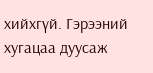хийхгүй. Гэрээний хугацаа дуусаж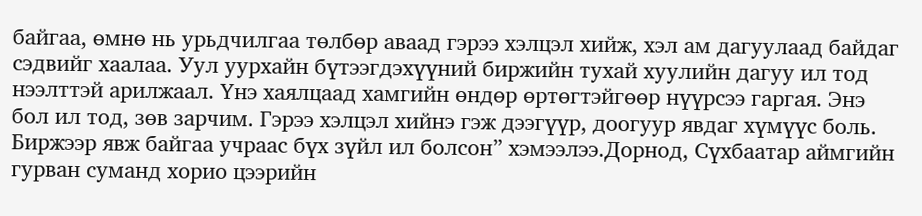байгаа, өмнө нь урьдчилгаа төлбөр аваад гэрээ хэлцэл хийж, хэл ам дагуулаад байдаг сэдвийг хаалаа. Уул уурхайн бүтээгдэхүүний биржийн тухай хуулийн дагуу ил тод нээлттэй арилжаал. Үнэ хаялцаад хамгийн өндөр өртөгтэйгөөр нүүрсээ гаргая. Энэ бол ил тод, зөв зарчим. Гэрээ хэлцэл хийнэ гэж дээгүүр, доогуур явдаг хүмүүс боль. Биржээр явж байгаа учраас бүх зүйл ил болсон” хэмээлээ.Дорнод, Сүхбаатар аймгийн гурван суманд хорио цээрийн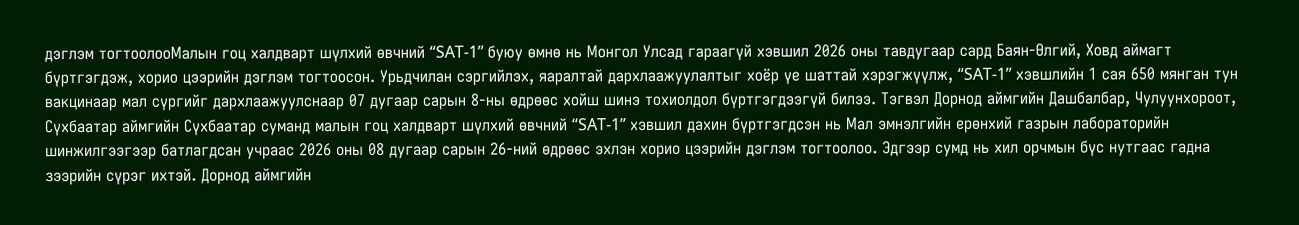дэглэм тогтоолооМалын гоц халдварт шүлхий өвчний “SAT-1” буюу өмнө нь Монгол Улсад гараагүй хэвшил 2026 оны тавдугаар сард Баян-Өлгий, Ховд аймагт бүртгэгдэж, хорио цээрийн дэглэм тогтоосон. Урьдчилан сэргийлэх, яаралтай дархлаажуулалтыг хоёр үе шаттай хэрэгжүүлж, “SAT-1” хэвшлийн 1 сая 650 мянган тун вакцинаар мал сүргийг дархлаажуулснаар 07 дугаар сарын 8-ны өдрөөс хойш шинэ тохиолдол бүртгэгдээгүй билээ. Тэгвэл Дорнод аймгийн Дашбалбар, Чулуунхороот, Сүхбаатар аймгийн Сүхбаатар суманд малын гоц халдварт шүлхий өвчний “SAT-1” хэвшил дахин бүртгэгдсэн нь Мал эмнэлгийн ерөнхий газрын лабораторийн шинжилгээгээр батлагдсан учраас 2026 оны 08 дугаар сарын 26-ний өдрөөс эхлэн хорио цээрийн дэглэм тогтоолоо. Эдгээр сумд нь хил орчмын бүс нутгаас гадна зээрийн сүрэг ихтэй. Дорнод аймгийн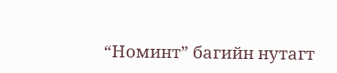“Номинт” багийн нутагт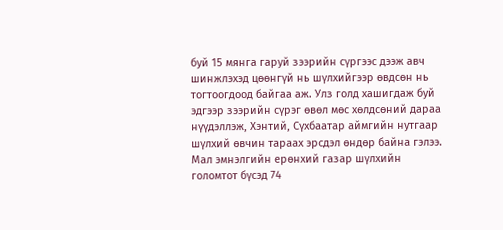буй 15 мянга гаруй зээрийн сүргээс дээж авч шинжлэхэд цөөнгүй нь шүлхийгээр өвдсөн нь тогтоогдоод байгаа аж. Улз голд хашигдаж буй эдгээр зээрийн сүрэг өвөл мөс хөлдсөний дараа нүүдэллэж, Хэнтий, Сүхбаатар аймгийн нутгаар шүлхий өвчин тараах эрсдэл өндөр байна гэлээ. Мал эмнэлгийн ерөнхий газар шүлхийн голомтот бүсэд 74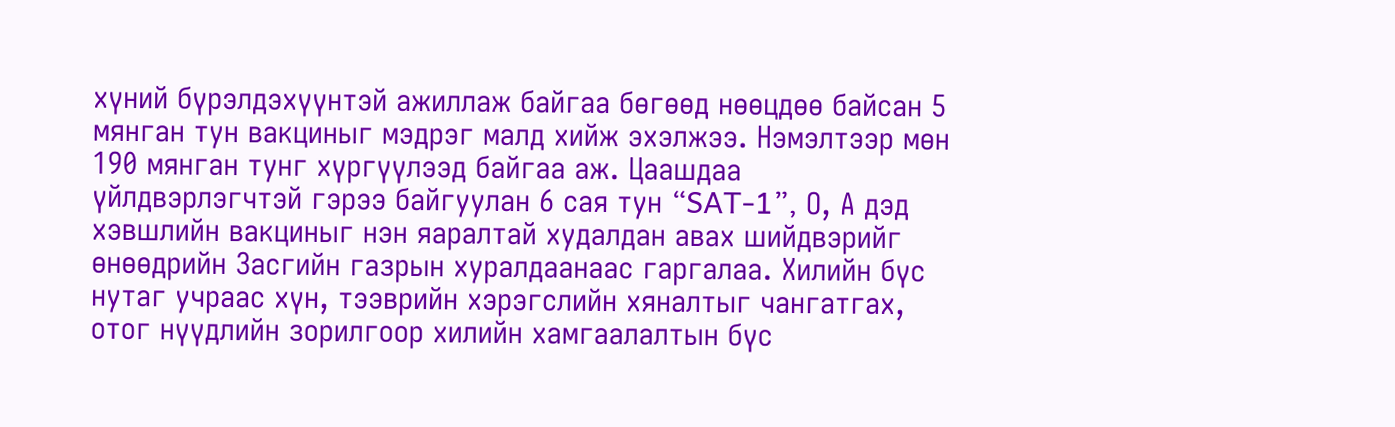хүний бүрэлдэхүүнтэй ажиллаж байгаа бөгөөд нөөцдөө байсан 5 мянган тун вакциныг мэдрэг малд хийж эхэлжээ. Нэмэлтээр мөн 190 мянган тунг хүргүүлээд байгаа аж. Цаашдаа үйлдвэрлэгчтэй гэрээ байгуулан 6 сая тун “SAT-1”, О, А дэд хэвшлийн вакциныг нэн яаралтай худалдан авах шийдвэрийг өнөөдрийн Засгийн газрын хуралдаанаас гаргалаа. Хилийн бүс нутаг учраас хүн, тээврийн хэрэгслийн хяналтыг чангатгах, отог нүүдлийн зорилгоор хилийн хамгаалалтын бүс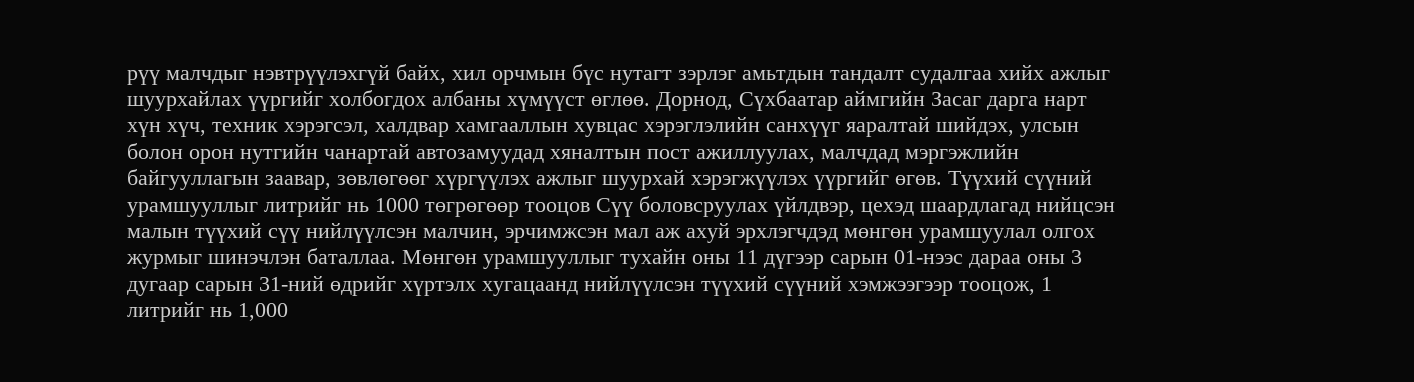рүү малчдыг нэвтрүүлэхгүй байх, хил орчмын бүс нутагт зэрлэг амьтдын тандалт судалгаа хийх ажлыг шуурхайлах үүргийг холбогдох албаны хүмүүст өглөө. Дорнод, Сүхбаатар аймгийн Засаг дарга нарт хүн хүч, техник хэрэгсэл, халдвар хамгааллын хувцас хэрэглэлийн санхүүг яаралтай шийдэх, улсын болон орон нутгийн чанартай автозамуудад хяналтын пост ажиллуулах, малчдад мэргэжлийн байгууллагын заавар, зөвлөгөөг хүргүүлэх ажлыг шуурхай хэрэгжүүлэх үүргийг өгөв. Түүхий сүүний урамшууллыг литрийг нь 1000 төгрөгөөр тооцов Сүү боловсруулах үйлдвэр, цехэд шаардлагад нийцсэн малын түүхий сүү нийлүүлсэн малчин, эрчимжсэн мал аж ахуй эрхлэгчдэд мөнгөн урамшуулал олгох журмыг шинэчлэн баталлаа. Мөнгөн урамшууллыг тухайн оны 11 дүгээр сарын 01-нээс дараа оны 3 дугаар сарын 31-ний өдрийг хүртэлх хугацаанд нийлүүлсэн түүхий сүүний хэмжээгээр тооцож, 1 литрийг нь 1,000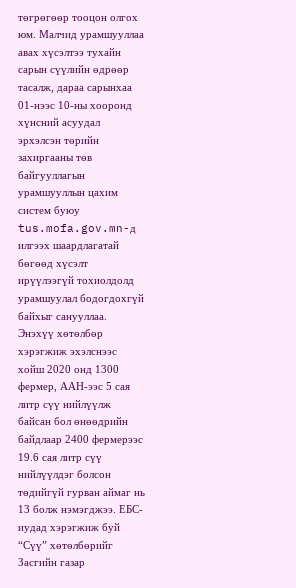төгрөгөөр тооцон олгох юм. Малчид урамшууллаа авах хүсэлтээ тухайн сарын сүүлийн өдрөөр тасалж, дараа сарынхаа 01-нээс 10-ны хооронд хүнсний асуудал эрхэлсэн төрийн захиргааны төв байгууллагын урамшууллын цахим систем буюу tus.mofa.gov.mn-д илгээх шаардлагатай бөгөөд хүсэлт ирүүлээгүй тохиолдолд урамшуулал бодогдохгүй байхыг санууллаа. Энэхүү хөтөлбөр хэрэгжиж эхэлснээс хойш 2020 онд 1300 фермер, ААН-ээс 5 сая литр сүү нийлүүлж байсан бол өнөөдрийн байдлаар 2400 фермерээс 19.6 сая литр сүү нийлүүлдэг болсон төдийгүй гурван аймаг нь 13 болж нэмэгджээ. ЕБС-иудад хэрэгжиж буй “Сүү” хөтөлбөрийг Засгийн газар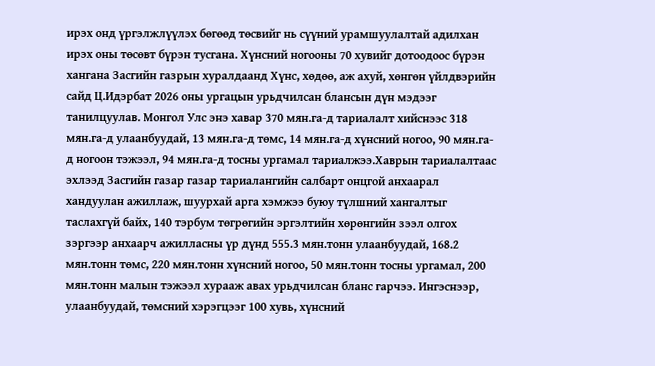ирэх онд үргэлжлүүлэх бөгөөд төсвийг нь сүүний урамшуулалтай адилхан ирэх оны төсөвт бүрэн тусгана. Хүнсний ногооны 70 хувийг дотоодоос бүрэн хангана Засгийн газрын хуралдаанд Хүнс, хөдөө, аж ахуй, хөнгөн үйлдвэрийн сайд Ц.Идэрбат 2026 оны ургацын урьдчилсан блансын дүн мэдээг танилцуулав. Монгол Улс энэ хавар 370 мян.га-д тариалалт хийснээс 318 мян.га-д улаанбуудай, 13 мян.га-д төмс, 14 мян.га-д хүнсний ногоо, 90 мян.га-д ногоон тэжээл, 94 мян.га-д тосны ургамал тариалжээ.Хаврын тариалалтаас эхлээд Засгийн газар газар тариалангийн салбарт онцгой анхаарал хандуулан ажиллаж, шуурхай арга хэмжээ буюу түлшний хангалтыг таслахгүй байх, 140 тэрбум төгрөгийн эргэлтийн хөрөнгийн зээл олгох зэргээр анхаарч ажилласны үр дүнд 555.3 мян.тонн улаанбуудай, 168.2 мян.тонн төмс, 220 мян.тонн хүнсний ногоо, 50 мян.тонн тосны ургамал, 200 мян.тонн малын тэжээл хурааж авах урьдчилсан бланс гарчээ. Ингэснээр, улаанбуудай, төмсний хэрэгцээг 100 хувь, хүнсний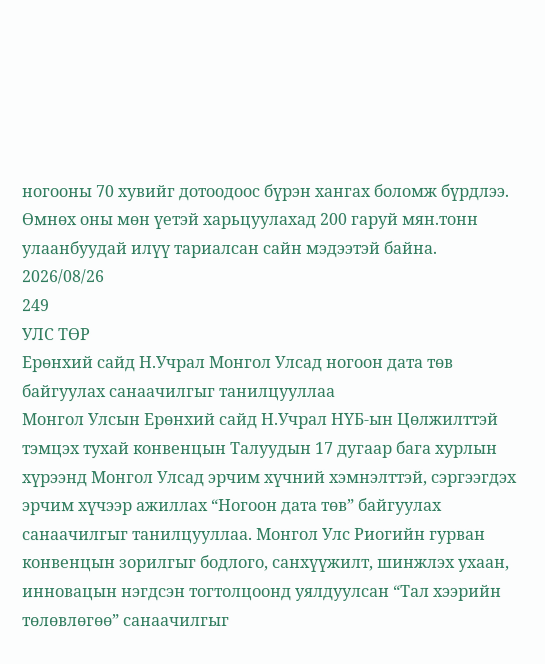ногооны 70 хувийг дотоодоос бүрэн хангах боломж бүрдлээ. Өмнөх оны мөн үетэй харьцуулахад 200 гаруй мян.тонн улаанбуудай илүү тариалсан сайн мэдээтэй байна.
2026/08/26
249
УЛС ТӨР
Ерөнхий сайд Н.Учрал Монгол Улсад ногоон дата төв байгуулах санаачилгыг танилцууллаа
Монгол Улсын Ерөнхий сайд Н.Учрал НҮБ-ын Цөлжилттэй тэмцэх тухай конвенцын Талуудын 17 дугаар бага хурлын хүрээнд Монгол Улсад эрчим хүчний хэмнэлттэй, сэргээгдэх эрчим хүчээр ажиллах “Ногоон дата төв” байгуулах санаачилгыг танилцууллаа. Монгол Улс Риогийн гурван конвенцын зорилгыг бодлого, санхүүжилт, шинжлэх ухаан, инновацын нэгдсэн тогтолцоонд уялдуулсан “Тал хээрийн төлөвлөгөө” санаачилгыг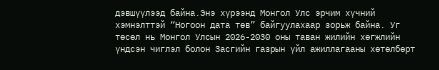дэвшүүлээд байна.Энэ хүрээнд Монгол Улс эрчим хүчний хэмнэлттэй “Ногоон дата төв” байгуулахаар зорьж байна. Уг төсөл нь Монгол Улсын 2026-2030 оны таван жилийн хөгжлийн үндсэн чиглэл болон Засгийн газрын үйл ажиллагааны хөтөлбөрт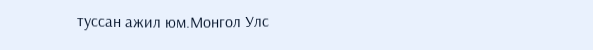туссан ажил юм.Монгол Улс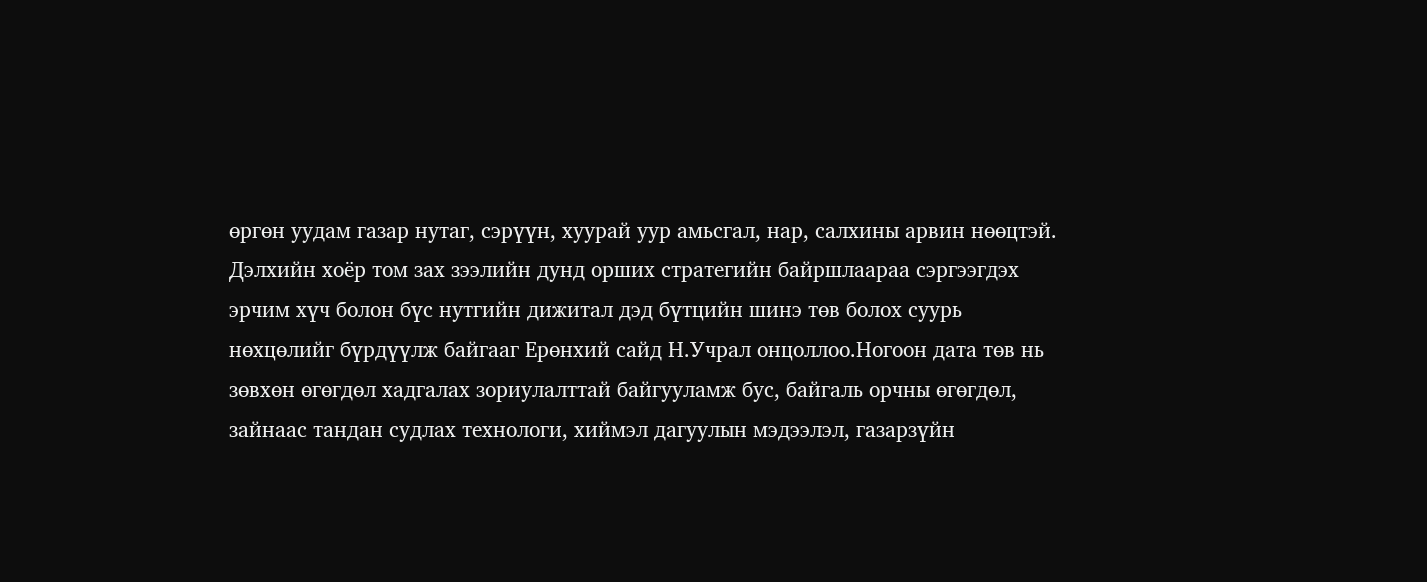өргөн уудам газар нутаг, сэрүүн, хуурай уур амьсгал, нар, салхины арвин нөөцтэй. Дэлхийн хоёр том зах зээлийн дунд орших стратегийн байршлаараа сэргээгдэх эрчим хүч болон бүс нутгийн дижитал дэд бүтцийн шинэ төв болох суурь нөхцөлийг бүрдүүлж байгааг Ерөнхий сайд Н.Учрал онцоллоо.Ногоон дата төв нь зөвхөн өгөгдөл хадгалах зориулалттай байгууламж бус, байгаль орчны өгөгдөл, зайнаас тандан судлах технологи, хиймэл дагуулын мэдээлэл, газарзүйн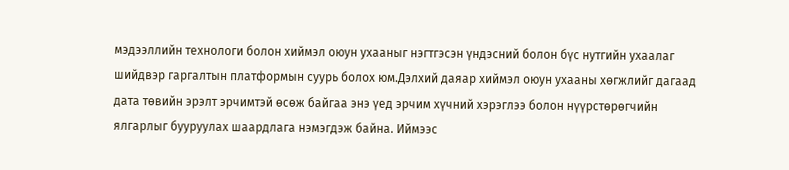мэдээллийн технологи болон хиймэл оюун ухааныг нэгтгэсэн үндэсний болон бүс нутгийн ухаалаг шийдвэр гаргалтын платформын суурь болох юм.Дэлхий даяар хиймэл оюун ухааны хөгжлийг дагаад дата төвийн эрэлт эрчимтэй өсөж байгаа энэ үед эрчим хүчний хэрэглээ болон нүүрстөрөгчийн ялгарлыг бууруулах шаардлага нэмэгдэж байна. Иймээс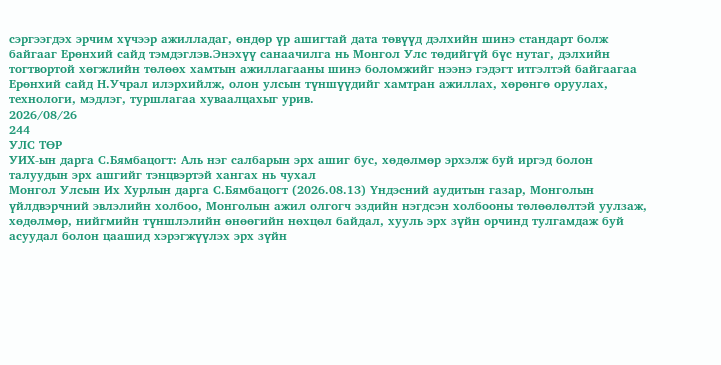сэргээгдэх эрчим хүчээр ажилладаг, өндөр үр ашигтай дата төвүүд дэлхийн шинэ стандарт болж байгааг Ерөнхий сайд тэмдэглэв.Энэхүү санаачилга нь Монгол Улс төдийгүй бүс нутаг, дэлхийн тогтвортой хөгжлийн төлөөх хамтын ажиллагааны шинэ боломжийг нээнэ гэдэгт итгэлтэй байгаагаа Ерөнхий сайд Н.Учрал илэрхийлж, олон улсын түншүүдийг хамтран ажиллах, хөрөнгө оруулах, технологи, мэдлэг, туршлагаа хуваалцахыг урив.
2026/08/26
244
УЛС ТӨР
УИХ-ын дарга С.Бямбацогт: Аль нэг салбарын эрх ашиг бус, хөдөлмөр эрхэлж буй иргэд болон талуудын эрх ашгийг тэнцвэртэй хангах нь чухал
Монгол Улсын Их Хурлын дарга С.Бямбацогт (2026.08.13) Үндэсний аудитын газар, Монголын үйлдвэрчний эвлэлийн холбоо, Монголын ажил олгогч эздийн нэгдсэн холбооны төлөөлөлтэй уулзаж, хөдөлмөр, нийгмийн түншлэлийн өнөөгийн нөхцөл байдал, хууль эрх зүйн орчинд тулгамдаж буй асуудал болон цаашид хэрэгжүүлэх эрх зүйн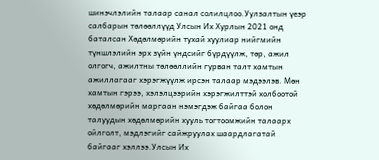шинэчлэлийн талаар санал солилцлоо.Уулзалтын үеэр салбарын төлөөллүүд Улсын Их Хурлын 2021 онд баталсан Хөдөлмөрийн тухай хуулиар нийгмийн түншлэлийн эрх зүйн үндсийг бүрдүүлж, төр, ажил олгогч, ажилтны төлөөллийн гурван талт хамтын ажиллагааг хэрэгжүүлж ирсэн талаар мэдээлэв. Мөн хамтын гэрээ, хэлэлцээрийн хэрэгжилттэй холбоотой хөдөлмөрийн маргаан нэмэгдэж байгаа болон талуудын хөдөлмөрийн хууль тогтоомжийн талаарх ойлголт, мэдлэгийг сайжруулах шаардлагатай байгааг хэллээ.Улсын Их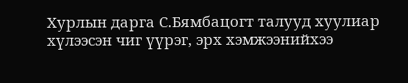Хурлын дарга С.Бямбацогт талууд хуулиар хүлээсэн чиг үүрэг, эрх хэмжээнийхээ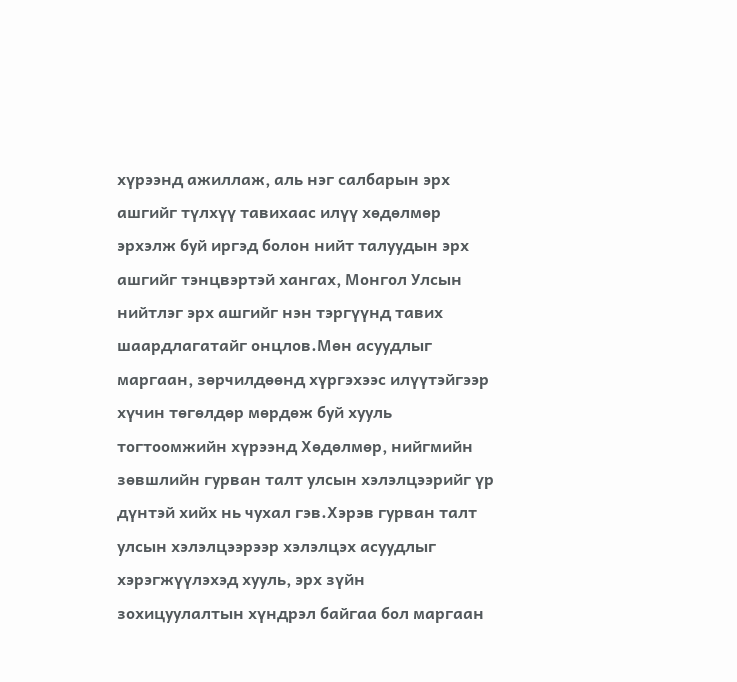хүрээнд ажиллаж, аль нэг салбарын эрх ашгийг түлхүү тавихаас илүү хөдөлмөр эрхэлж буй иргэд болон нийт талуудын эрх ашгийг тэнцвэртэй хангах, Монгол Улсын нийтлэг эрх ашгийг нэн тэргүүнд тавих шаардлагатайг онцлов.Мөн асуудлыг маргаан, зөрчилдөөнд хүргэхээс илүүтэйгээр хүчин төгөлдөр мөрдөж буй хууль тогтоомжийн хүрээнд Хөдөлмөр, нийгмийн зөвшлийн гурван талт улсын хэлэлцээрийг үр дүнтэй хийх нь чухал гэв.Хэрэв гурван талт улсын хэлэлцээрээр хэлэлцэх асуудлыг хэрэгжүүлэхэд хууль, эрх зүйн зохицуулалтын хүндрэл байгаа бол маргаан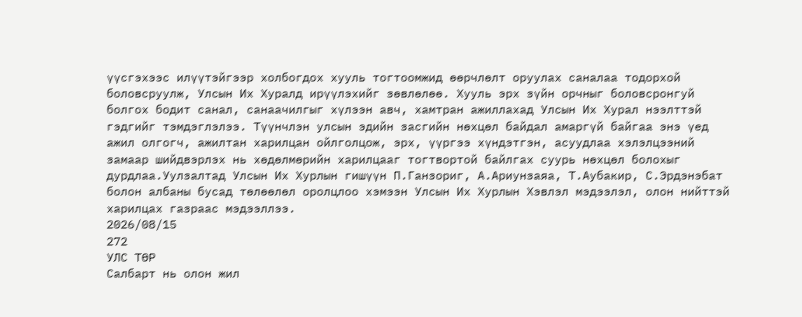үүсгэхээс илүүтэйгээр холбогдох хууль тогтоомжид өөрчлөлт оруулах саналаа тодорхой боловсруулж, Улсын Их Хуралд ирүүлэхийг зөвлөлөө. Хууль эрх зүйн орчныг боловсронгуй болгох бодит санал, санаачилгыг хүлээн авч, хамтран ажиллахад Улсын Их Хурал нээлттэй гэдгийг тэмдэглэлээ. Түүнчлэн улсын эдийн засгийн нөхцөл байдал амаргүй байгаа энэ үед ажил олгогч, ажилтан харилцан ойлголцож, эрх, үүргээ хүндэтгэн, асуудлаа хэлэлцээний замаар шийдвэрлэх нь хөдөлмөрийн харилцааг тогтвортой байлгах суурь нөхцөл болохыг дурдлаа.Уулзалтад Улсын Их Хурлын гишүүн П.Ганзориг, А.Ариунзаяа, Т.Аубакир, С.Эрдэнэбат болон албаны бусад төлөөлөл оролцлоо хэмээн Улсын Их Хурлын Хэвлэл мэдээлэл, олон нийттэй харилцах газраас мэдээллээ.
2026/08/15
272
УЛС ТӨР
Салбарт нь олон жил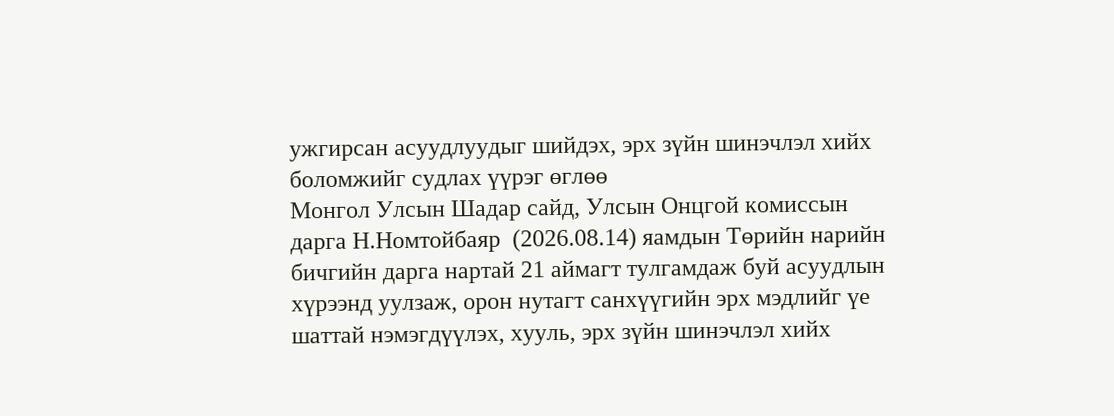ужгирсан асуудлуудыг шийдэх, эрх зүйн шинэчлэл хийх боломжийг судлах үүрэг өглөө
Монгол Улсын Шадар сайд, Улсын Онцгой комиссын дарга Н.Номтойбаяр  (2026.08.14) яамдын Төрийн нарийн бичгийн дарга нартай 21 аймагт тулгамдаж буй асуудлын хүрээнд уулзаж, орон нутагт санхүүгийн эрх мэдлийг үе шаттай нэмэгдүүлэх, хууль, эрх зүйн шинэчлэл хийх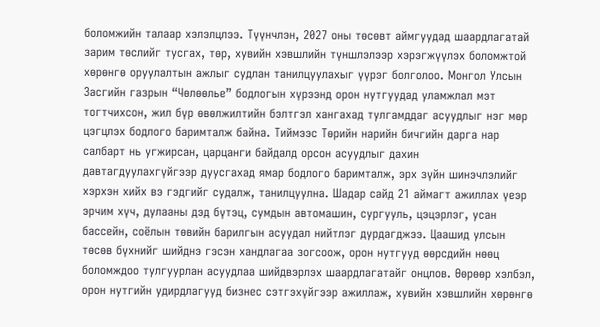боломжийн талаар хэлэлцлээ. Түүнчлэн, 2027 оны төсөвт аймгуудад шаардлагатай зарим төслийг тусгах, төр, хувийн хэвшлийн түншлэлээр хэрэгжүүлэх боломжтой хөрөнгө оруулалтын ажлыг судлан танилцуулахыг үүрэг болголоо. Монгол Улсын Засгийн газрын “Чөлөөлье” бодлогын хүрээнд орон нутгуудад уламжлал мэт тогтчихсон, жил бүр өвөлжилтийн бэлтгэл хангахад тулгамддаг асуудлыг нэг мөр цэгцлэх бодлого баримталж байна. Тиймээс Төрийн нарийн бичгийн дарга нар салбарт нь угжирсан, царцанги байдалд орсон асуудлыг дахин давтагдуулахгүйгээр дуусгахад ямар бодлого баримталж, эрх зүйн шинэчлэлийг хэрхэн хийх вэ гэдгийг судалж, танилцуулна. Шадар сайд 21 аймагт ажиллах үеэр эрчим хүч, дулааны дэд бүтэц, сумдын автомашин, сургууль, цэцэрлэг, усан бассейн, соёлын төвийн барилгын асуудал нийтлэг дурдагджээ. Цаашид улсын төсөв бүхнийг шийднэ гэсэн хандлагаа зогсоож, орон нутгууд өөрсдийн нөөц боломждоо тулгуурлан асуудлаа шийдвэрлэх шаардлагатайг онцлов. Өөрөөр хэлбэл, орон нутгийн удирдлагууд бизнес сэтгэхүйгээр ажиллаж, хувийн хэвшлийн хөрөнгө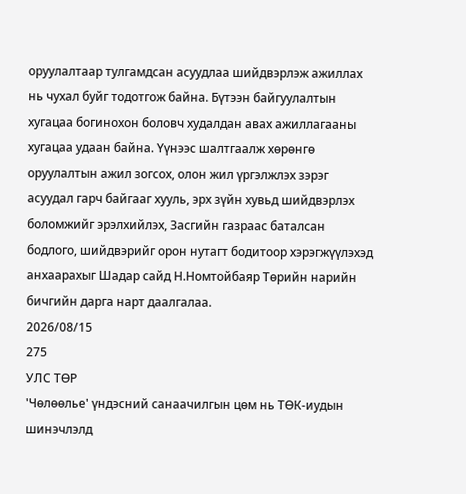оруулалтаар тулгамдсан асуудлаа шийдвэрлэж ажиллах нь чухал буйг тодотгож байна. Бүтээн байгуулалтын хугацаа богинохон боловч худалдан авах ажиллагааны хугацаа удаан байна. Үүнээс шалтгаалж хөрөнгө оруулалтын ажил зогсох, олон жил үргэлжлэх зэрэг асуудал гарч байгааг хууль, эрх зүйн хувьд шийдвэрлэх боломжийг эрэлхийлэх, Засгийн газраас баталсан бодлого, шийдвэрийг орон нутагт бодитоор хэрэгжүүлэхэд анхаарахыг Шадар сайд Н.Номтойбаяр Төрийн нарийн бичгийн дарга нарт даалгалаа.
2026/08/15
275
УЛС ТӨР
'Чөлөөлье' үндэсний санаачилгын цөм нь ТӨК-иудын шинэчлэлд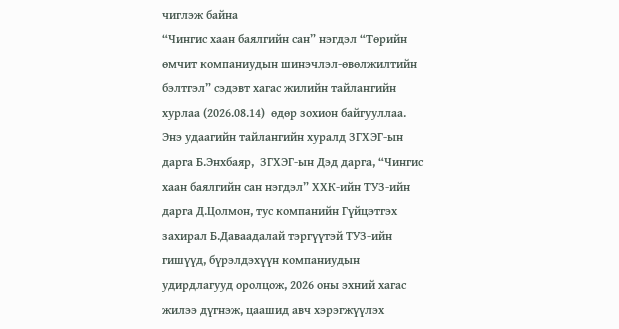чиглэж байна
“Чингис хаан баялгийн сан” нэгдэл “Төрийн өмчит компаниудын шинэчлэл-өвөлжилтийн бэлтгэл” сэдэвт хагас жилийн тайлангийн хурлаа (2026.08.14)  өдөр зохион байгууллаа. Энэ удаагийн тайлангийн хуралд ЗГХЭГ-ын дарга Б.Энхбаяр,  ЗГХЭГ-ын Дэд дарга, “Чингис хаан баялгийн сан нэгдэл” ХХК-ийн ТУЗ-ийн дарга Д.Цолмон, тус компанийн Гүйцэтгэх захирал Б.Даваадалай тэргүүтэй ТУЗ-ийн гишүүд, бүрэлдэхүүн компаниудын удирдлагууд оролцож, 2026 оны эхний хагас жилээ дүгнэж, цаашид авч хэрэгжүүлэх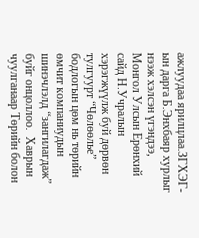ажлуудаа ярилцлаа.ЗГХЭГ-ын дарга Б.Энхбаяр хурлыг нээж хэлсэн үгэндээ, Монгол Улсын Ерөнхий сайд Н.Учралын хэрэгжүүлж буй дөрвөн тулгуурт “Чөлөөлье” бодлогын цөм нь төрийн өмчит компаниудын шинэчлэлд “зангилагдаж” буйг онцоллоо.  Хаврын чуулганаар Төрийн болон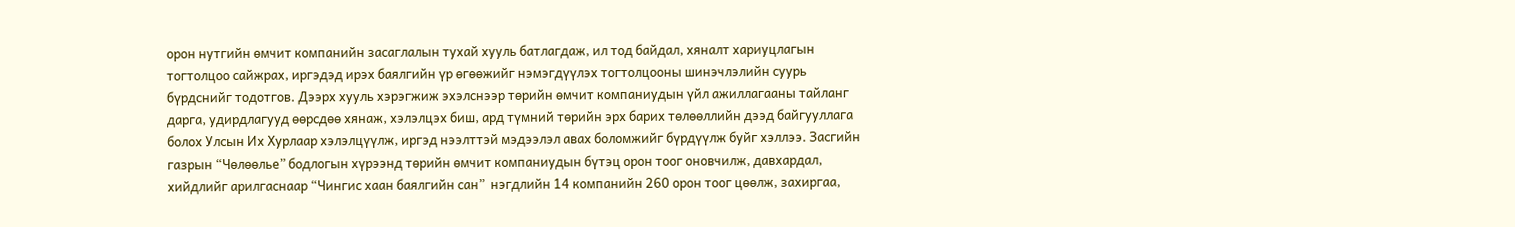орон нутгийн өмчит компанийн засаглалын тухай хууль батлагдаж, ил тод байдал, хяналт хариуцлагын тогтолцоо сайжрах, иргэдэд ирэх баялгийн үр өгөөжийг нэмэгдүүлэх тогтолцооны шинэчлэлийн суурь бүрдснийг тодотгов. Дээрх хууль хэрэгжиж эхэлснээр төрийн өмчит компаниудын үйл ажиллагааны тайланг дарга, удирдлагууд өөрсдөө хянаж, хэлэлцэх биш, ард түмний төрийн эрх барих төлөөллийн дээд байгууллага болох Улсын Их Хурлаар хэлэлцүүлж, иргэд нээлттэй мэдээлэл авах боломжийг бүрдүүлж буйг хэллээ. Засгийн газрын “Чөлөөлье” бодлогын хүрээнд төрийн өмчит компаниудын бүтэц орон тоог оновчилж, давхардал, хийдлийг арилгаснаар “Чингис хаан баялгийн сан”  нэгдлийн 14 компанийн 260 орон тоог цөөлж, захиргаа,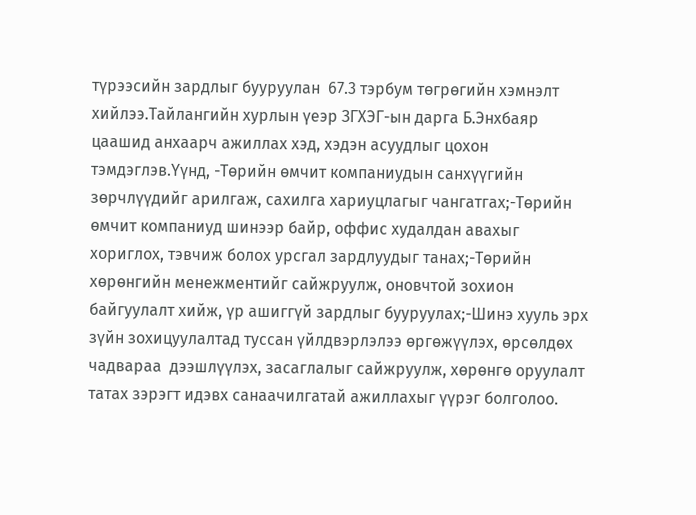түрээсийн зардлыг бууруулан  67.3 тэрбум төгрөгийн хэмнэлт хийлээ.Тайлангийн хурлын үеэр ЗГХЭГ-ын дарга Б.Энхбаяр цаашид анхаарч ажиллах хэд, хэдэн асуудлыг цохон тэмдэглэв.Үүнд, -Төрийн өмчит компаниудын санхүүгийн зөрчлүүдийг арилгаж, сахилга хариуцлагыг чангатгах;-Төрийн өмчит компаниуд шинээр байр, оффис худалдан авахыг хориглох, тэвчиж болох урсгал зардлуудыг танах;-Төрийн хөрөнгийн менежментийг сайжруулж, оновчтой зохион байгуулалт хийж, үр ашиггүй зардлыг бууруулах;-Шинэ хууль эрх зүйн зохицуулалтад туссан үйлдвэрлэлээ өргөжүүлэх, өрсөлдөх чадвараа  дээшлүүлэх, засаглалыг сайжруулж, хөрөнгө оруулалт татах зэрэгт идэвх санаачилгатай ажиллахыг үүрэг болголоо.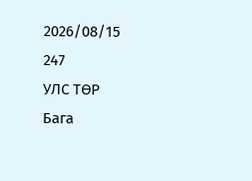2026/08/15
247
УЛС ТӨР
Бага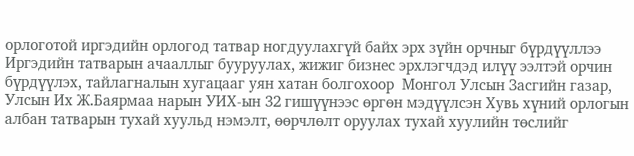орлоготой иргэдийн орлогод татвар ногдуулахгүй байх эрх зүйн орчныг бүрдүүллээ
Иргэдийн татварын ачааллыг бууруулах, жижиг бизнес эрхлэгчдэд илүү ээлтэй орчин бүрдүүлэх, тайлагналын хугацааг уян хатан болгохоор  Монгол Улсын Засгийн газар, Улсын Их Ж.Баярмаа нарын УИХ-ын 32 гишүүнээс өргөн мэдүүлсэн Хувь хүний орлогын албан татварын тухай хуульд нэмэлт, өөрчлөлт оруулах тухай хуулийн төслийг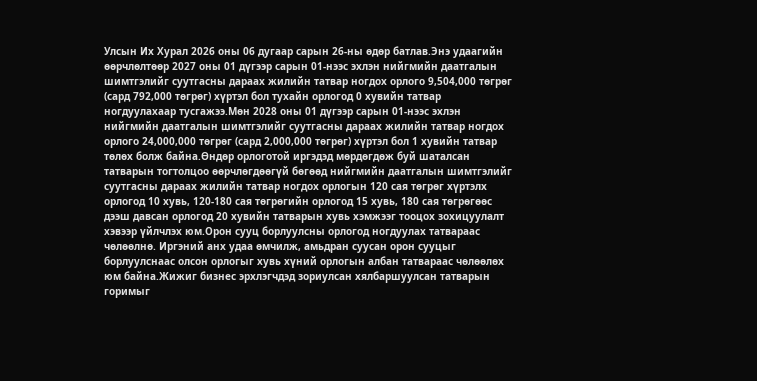Улсын Их Хурал 2026 оны 06 дугаар сарын 26-ны өдөр батлав.Энэ удаагийн өөрчлөлтөөр 2027 оны 01 дүгээр сарын 01-нээс эхлэн нийгмийн даатгалын шимтгэлийг суутгасны дараах жилийн татвар ногдох орлого 9,504,000 төгрөг (сард 792,000 төгрөг) хүртэл бол тухайн орлогод 0 хувийн татвар ногдуулахаар тусгажээ.Мөн 2028 оны 01 дүгээр сарын 01-нээс эхлэн нийгмийн даатгалын шимтгэлийг суутгасны дараах жилийн татвар ногдох орлого 24,000,000 төгрөг (сард 2,000,000 төгрөг) хүртэл бол 1 хувийн татвар төлөх болж байна.Өндөр орлоготой иргэдэд мөрдөгдөж буй шаталсан татварын тогтолцоо өөрчлөгдөөгүй бөгөөд нийгмийн даатгалын шимтгэлийг суутгасны дараах жилийн татвар ногдох орлогын 120 сая төгрөг хүртэлх орлогод 10 хувь, 120-180 сая төгрөгийн орлогод 15 хувь, 180 сая төгрөгөөс дээш давсан орлогод 20 хувийн татварын хувь хэмжээг тооцох зохицуулалт хэвээр үйлчлэх юм.Орон сууц борлуулсны орлогод ногдуулах татвараас чөлөөлнө. Иргэний анх удаа өмчилж, амьдран суусан орон сууцыг борлуулснаас олсон орлогыг хувь хүний орлогын албан татвараас чөлөөлөх юм байна.Жижиг бизнес эрхлэгчдэд зориулсан хялбаршуулсан татварын горимыг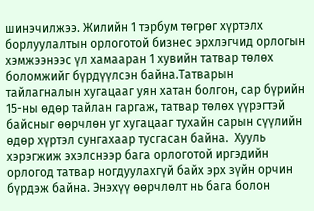шинэчилжээ. Жилийн 1 тэрбум төгрөг хүртэлх борлуулалтын орлоготой бизнес эрхлэгчид орлогын хэмжээнээс үл хамааран 1 хувийн татвар төлөх боломжийг бүрдүүлсэн байна.Татварын тайлагналын хугацааг уян хатан болгон, сар бүрийн 15-ны өдөр тайлан гаргаж, татвар төлөх үүрэгтэй байсныг өөрчлөн уг хугацааг тухайн сарын сүүлийн өдөр хүртэл сунгахаар тусгасан байна.  Хууль хэрэгжиж эхэлснээр бага орлоготой иргэдийн орлогод татвар ногдуулахгүй байх эрх зүйн орчин бүрдэж байна. Энэхүү өөрчлөлт нь бага болон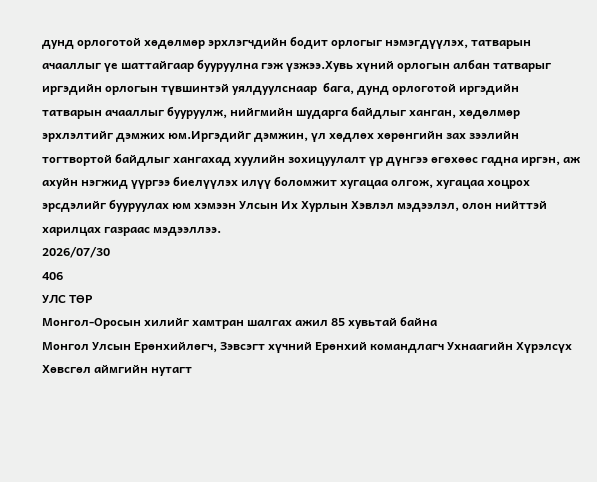дунд орлоготой хөдөлмөр эрхлэгчдийн бодит орлогыг нэмэгдүүлэх, татварын ачааллыг үе шаттайгаар бууруулна гэж үзжээ.Хувь хүний орлогын албан татварыг иргэдийн орлогын түвшинтэй уялдуулснаар  бага, дунд орлоготой иргэдийн татварын ачааллыг бууруулж, нийгмийн шударга байдлыг ханган, хөдөлмөр эрхлэлтийг дэмжих юм.Иргэдийг дэмжин, үл хөдлөх хөрөнгийн зах зээлийн тогтвортой байдлыг хангахад хуулийн зохицуулалт үр дүнгээ өгөхөөс гадна иргэн, аж ахуйн нэгжид үүргээ биелүүлэх илүү боломжит хугацаа олгож, хугацаа хоцрох эрсдэлийг бууруулах юм хэмээн Улсын Их Хурлын Хэвлэл мэдээлэл, олон нийттэй харилцах газраас мэдээллээ.
2026/07/30
406
УЛС ТӨР
Монгол-Оросын хилийг хамтран шалгах ажил 85 хувьтай байна
Монгол Улсын Ерөнхийлөгч, Зэвсэгт хүчний Ерөнхий командлагч Ухнаагийн Хүрэлсүх Хөвсгөл аймгийн нутагт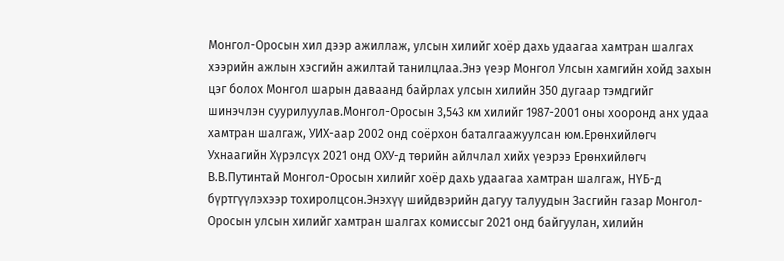Монгол-Оросын хил дээр ажиллаж, улсын хилийг хоёр дахь удаагаа хамтран шалгах хээрийн ажлын хэсгийн ажилтай танилцлаа.Энэ үеэр Монгол Улсын хамгийн хойд захын цэг болох Монгол шарын даваанд байрлах улсын хилийн 350 дугаар тэмдгийг шинэчлэн суурилуулав.Монгол-Оросын 3,543 км хилийг 1987-2001 оны хооронд анх удаа хамтран шалгаж, УИХ-аар 2002 онд соёрхон баталгаажуулсан юм.Ерөнхийлөгч Ухнаагийн Хүрэлсүх 2021 онд ОХУ-д төрийн айлчлал хийх үеэрээ Ерөнхийлөгч В.В.Путинтай Монгол-Оросын хилийг хоёр дахь удаагаа хамтран шалгаж, НҮБ-д бүртгүүлэхээр тохиролцсон.Энэхүү шийдвэрийн дагуу талуудын Засгийн газар Монгол-Оросын улсын хилийг хамтран шалгах комиссыг 2021 онд байгуулан, хилийн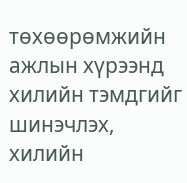төхөөрөмжийн ажлын хүрээнд хилийн тэмдгийг шинэчлэх, хилийн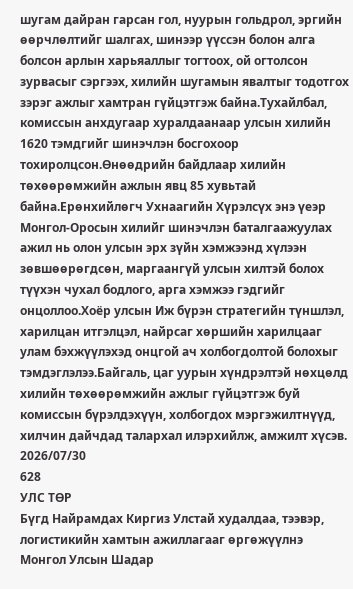шугам дайран гарсан гол, нуурын гольдрол, эргийн өөрчлөлтийг шалгах, шинээр үүссэн болон алга болсон арлын харьяаллыг тогтоох, ой огтолсон зурвасыг сэргээх, хилийн шугамын явалтыг тодотгох зэрэг ажлыг хамтран гүйцэтгэж байна.Тухайлбал, комиссын анхдугаар хуралдаанаар улсын хилийн 1620 тэмдгийг шинэчлэн босгохоор тохиролцсон.Өнөөдрийн байдлаар хилийн төхөөрөмжийн ажлын явц 85 хувьтай байна.Ерөнхийлөгч Ухнаагийн Хүрэлсүх энэ үеэр Монгол-Оросын хилийг шинэчлэн баталгаажуулах ажил нь олон улсын эрх зүйн хэмжээнд хүлээн зөвшөөрөгдсөн, маргаангүй улсын хилтэй болох түүхэн чухал бодлого, арга хэмжээ гэдгийг онцоллоо.Хоёр улсын Иж бүрэн стратегийн түншлэл, харилцан итгэлцэл, найрсаг хөршийн харилцааг улам бэхжүүлэхэд онцгой ач холбогдолтой болохыг тэмдэглэлээ.Байгаль, цаг уурын хүндрэлтэй нөхцөлд хилийн төхөөрөмжийн ажлыг гүйцэтгэж буй комиссын бүрэлдэхүүн, холбогдох мэргэжилтнүүд, хилчин дайчдад талархал илэрхийлж, амжилт хүсэв.
2026/07/30
628
УЛС ТӨР
Бүгд Найрамдах Киргиз Улстай худалдаа, тээвэр, логистикийн хамтын ажиллагааг өргөжүүлнэ
Монгол Улсын Шадар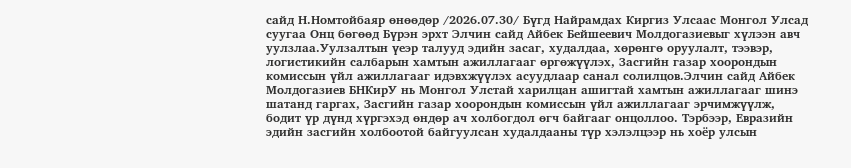сайд Н.Номтойбаяр өнөөдөр /2026.07.30/ Бүгд Найрамдах Киргиз Улсаас Монгол Улсад суугаа Онц бөгөөд Бүрэн эрхт Элчин сайд Айбек Бейшеевич Молдогазиевыг хүлээн авч уулзлаа.Уулзалтын үеэр талууд эдийн засаг, худалдаа, хөрөнгө оруулалт, тээвэр, логистикийн салбарын хамтын ажиллагааг өргөжүүлэх, Засгийн газар хоорондын комиссын үйл ажиллагааг идэвхжүүлэх асуудлаар санал солилцов.Элчин сайд Айбек Молдогазиев БНКирУ нь Монгол Улстай харилцан ашигтай хамтын ажиллагааг шинэ шатанд гаргах, Засгийн газар хоорондын комиссын үйл ажиллагааг эрчимжүүлж, бодит үр дүнд хүргэхэд өндөр ач холбогдол өгч байгааг онцоллоо. Тэрбээр, Евразийн эдийн засгийн холбоотой байгуулсан худалдааны түр хэлэлцээр нь хоёр улсын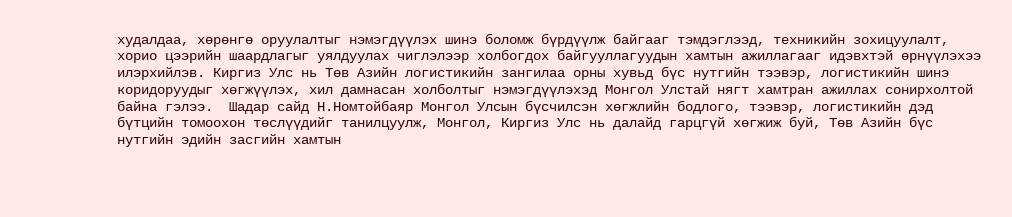худалдаа, хөрөнгө оруулалтыг нэмэгдүүлэх шинэ боломж бүрдүүлж байгааг тэмдэглээд, техникийн зохицуулалт, хорио цээрийн шаардлагыг уялдуулах чиглэлээр холбогдох байгууллагуудын хамтын ажиллагааг идэвхтэй өрнүүлэхээ илэрхийлэв. Киргиз Улс нь Төв Азийн логистикийн зангилаа орны хувьд бүс нутгийн тээвэр, логистикийн шинэ коридоруудыг хөгжүүлэх, хил дамнасан холболтыг нэмэгдүүлэхэд Монгол Улстай нягт хамтран ажиллах сонирхолтой байна гэлээ.  Шадар сайд Н.Номтойбаяр Монгол Улсын бүсчилсэн хөгжлийн бодлого, тээвэр, логистикийн дэд бүтцийн томоохон төслүүдийг танилцуулж, Монгол, Киргиз Улс нь далайд гарцгүй хөгжиж буй, Төв Азийн бүс нутгийн эдийн засгийн хамтын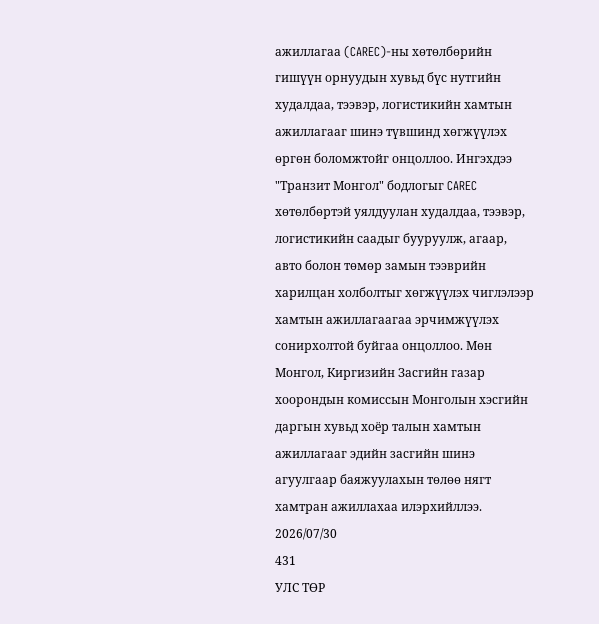ажиллагаа (CAREC)-ны хөтөлбөрийн гишүүн орнуудын хувьд бүс нутгийн худалдаа, тээвэр, логистикийн хамтын ажиллагааг шинэ түвшинд хөгжүүлэх өргөн боломжтойг онцоллоо. Ингэхдээ "Транзит Монгол" бодлогыг CAREC хөтөлбөртэй уялдуулан худалдаа, тээвэр, логистикийн саадыг бууруулж, агаар, авто болон төмөр замын тээврийн харилцан холболтыг хөгжүүлэх чиглэлээр хамтын ажиллагаагаа эрчимжүүлэх сонирхолтой буйгаа онцоллоо. Мөн Монгол, Киргизийн Засгийн газар хоорондын комиссын Монголын хэсгийн даргын хувьд хоёр талын хамтын ажиллагааг эдийн засгийн шинэ агуулгаар баяжуулахын төлөө нягт хамтран ажиллахаа илэрхийллээ.
2026/07/30
431
УЛС ТӨР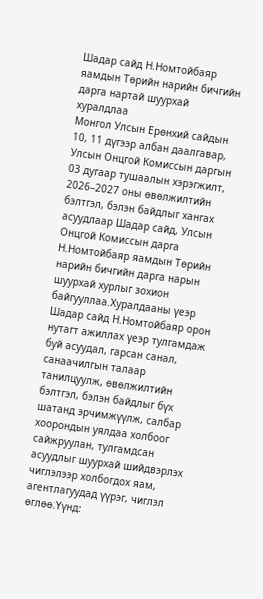Шадар сайд Н.Номтойбаяр яамдын Төрийн нарийн бичгийн дарга нартай шуурхай хуралдлаа
Монгол Улсын Ерөнхий сайдын 10, 11 дүгээр албан даалгавар, Улсын Онцгой Комиссын даргын 03 дугаар тушаалын хэрэгжилт, 2026–2027 оны өвөлжилтийн бэлтгэл, бэлэн байдлыг хангах асуудлаар Шадар сайд, Улсын Онцгой Комиссын дарга Н.Номтойбаяр яамдын Төрийн нарийн бичгийн дарга нарын шуурхай хурлыг зохион байгууллаа.Хуралдааны үеэр Шадар сайд Н.Номтойбаяр орон нутагт ажиллах үеэр тулгамдаж буй асуудал, гарсан санал, санаачилгын талаар танилцуулж, өвөлжилтийн бэлтгэл, бэлэн байдлыг бүх шатанд эрчимжүүлж, салбар хоорондын уялдаа холбоог сайжруулан, тулгамдсан асуудлыг шуурхай шийдвэрлэх чиглэлээр холбогдох яам, агентлагуудад үүрэг, чиглэл өглөө.Үүнд: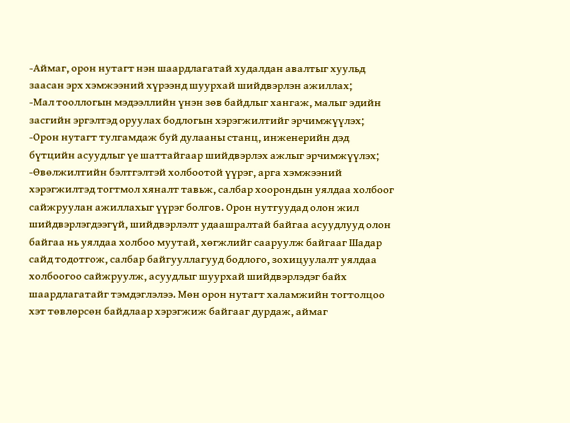-Аймаг, орон нутагт нэн шаардлагатай худалдан авалтыг хуульд заасан эрх хэмжээний хүрээнд шуурхай шийдвэрлэн ажиллах;
-Мал тооллогын мэдээллийн үнэн зөв байдлыг хангаж, малыг эдийн засгийн эргэлтэд оруулах бодлогын хэрэгжилтийг эрчимжүүлэх;
-Орон нутагт тулгамдаж буй дулааны станц, инженерийн дэд бүтцийн асуудлыг үе шаттайгаар шийдвэрлэх ажлыг эрчимжүүлэх;
-Өвөлжилтийн бэлтгэлтэй холбоотой үүрэг, арга хэмжээний хэрэгжилтэд тогтмол хяналт тавьж, салбар хоорондын уялдаа холбоог сайжруулан ажиллахыг үүрэг болгов. Орон нутгуудад олон жил шийдвэрлэгдээгүй, шийдвэрлэлт удаашралтай байгаа асуудлууд олон байгаа нь уялдаа холбоо муутай, хөгжлийг сааруулж байгааг Шадар сайд тодотгож, салбар байгууллагууд бодлого, зохицуулалт уялдаа холбоогоо сайжруулж, асуудлыг шуурхай шийдвэрлэдэг байх шаардлагатайг тэмдэглэлээ. Мөн орон нутагт халамжийн тогтолцоо хэт төвлөрсөн байдлаар хэрэгжиж байгааг дурдаж, аймаг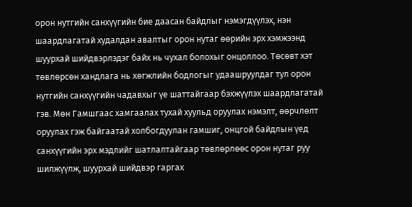орон нутгийн санхүүгийн бие даасан байдлыг нэмэгдүүлэх, нэн шаардлагатай худалдан авалтыг орон нутаг өөрийн эрх хэмжээнд шуурхай шийдвэрлэдэг байх нь чухал болохыг онцоллоо. Төсөвт хэт төвлөрсөн хандлага нь хөгжлийн бодлогыг удаашруулдаг тул орон нутгийн санхүүгийн чадавхыг үе шаттайгаар бэхжүүлэх шаардлагатай гэв. Мөн Гамшгаас хамгаалах тухай хуульд оруулах нэмэлт, өөрчлөлт оруулах гэж байгаатай холбогдуулан гамшиг, онцгой байдлын үед санхүүгийн эрх мэдлийг шатлалтайгаар төвлөрлөөс орон нутаг руу шилжүүлж, шуурхай шийдвэр гаргах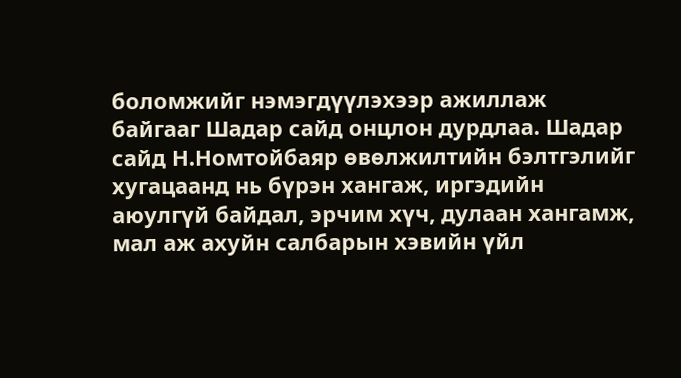боломжийг нэмэгдүүлэхээр ажиллаж байгааг Шадар сайд онцлон дурдлаа. Шадар сайд Н.Номтойбаяр өвөлжилтийн бэлтгэлийг хугацаанд нь бүрэн хангаж, иргэдийн аюулгүй байдал, эрчим хүч, дулаан хангамж, мал аж ахуйн салбарын хэвийн үйл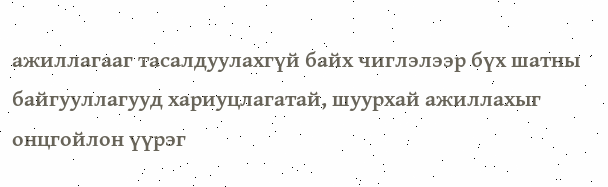ажиллагааг тасалдуулахгүй байх чиглэлээр бүх шатны байгууллагууд хариуцлагатай, шуурхай ажиллахыг онцгойлон үүрэг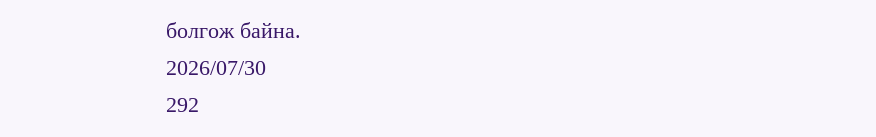болгож байна.
2026/07/30
292